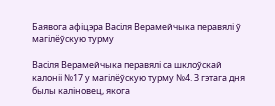Баявога афіцэра Васіля Верамейчыка перавялі ў магілёўскую турму

Васіля Верамейчыка перавялі са шклоўскай калоніі №17 у магілёўскую турму №4. З гэтага дня былы каліновец, якога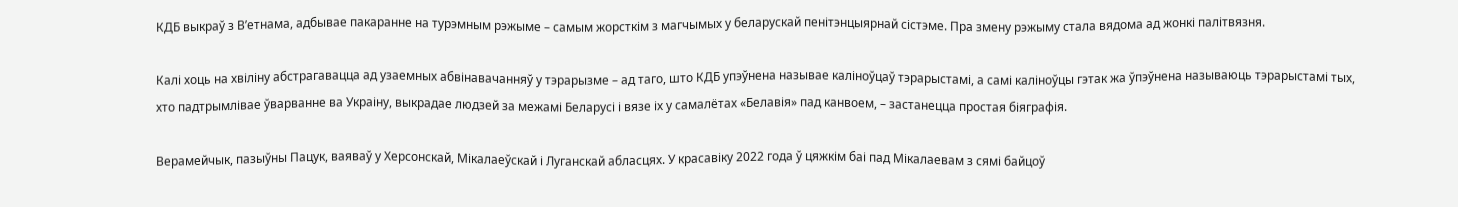КДБ выкраў з В’етнама, адбывае пакаранне на турэмным рэжыме – самым жорсткім з магчымых у беларускай пенітэнцыярнай сістэме. Пра змену рэжыму стала вядома ад жонкі палітвязня.

Калі хоць на хвіліну абстрагавацца ад узаемных абвінавачанняў у тэрарызме – ад таго, што КДБ упэўнена называе каліноўцаў тэрарыстамі, а самі каліноўцы гэтак жа ўпэўнена называюць тэрарыстамі тых, хто падтрымлівае ўварванне ва Украіну, выкрадае людзей за межамі Беларусі і вязе іх у самалётах «Белавія» пад канвоем, – застанецца простая біяграфія.

Верамейчык, пазыўны Пацук, ваяваў у Херсонскай, Мікалаеўскай і Луганскай абласцях. У красавіку 2022 года ў цяжкім баі пад Мікалаевам з сямі байцоў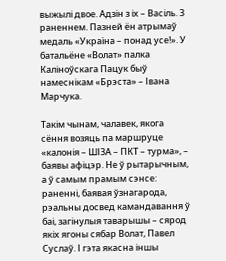выжылі двое. Адзін з іх – Васіль. З раненнем. Пазней ён атрымаў медаль «Україна – понад усе!». У батальёне «Волат» палка Каліноўскага Пацук быў намеснікам «Брэста» – Івана Марчука.

Такім чынам, чалавек, якога сёння возяць па маршруце «калонія – ШІЗА – ПКТ – турма», – баявы афіцэр. Не ў рытарычным, а ў самым прамым сэнсе: раненні, баявая ўзнагарода, рэальны досвед камандавання ў баі, загінулыя таварышы – сярод якіх ягоны сябар Волат, Павел Суслаў. І гэта якасна іншы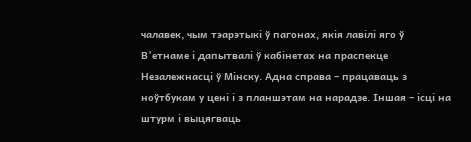чалавек, чым тэарэтыкі ў пагонах, якія лавілі яго ў В’етнаме і дапытвалі ў кабінетах на праспекце Незалежнасці ў Мінску. Адна справа – працаваць з ноўтбукам у цені і з планшэтам на нарадзе. Іншая – ісці на штурм і выцягваць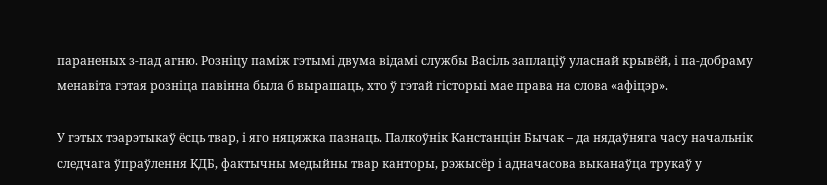параненых з-пад агню. Розніцу паміж гэтымі двума відамі службы Васіль заплаціў уласнай крывёй, і па-добраму менавіта гэтая розніца павінна была б вырашаць, хто ў гэтай гісторыі мае права на слова «афіцэр».

У гэтых тэарэтыкаў ёсць твар, і яго няцяжка пазнаць. Палкоўнік Канстанцін Бычак – да нядаўняга часу начальнік следчага ўпраўлення КДБ, фактычны медыйны твар канторы, рэжысёр і адначасова выканаўца трукаў у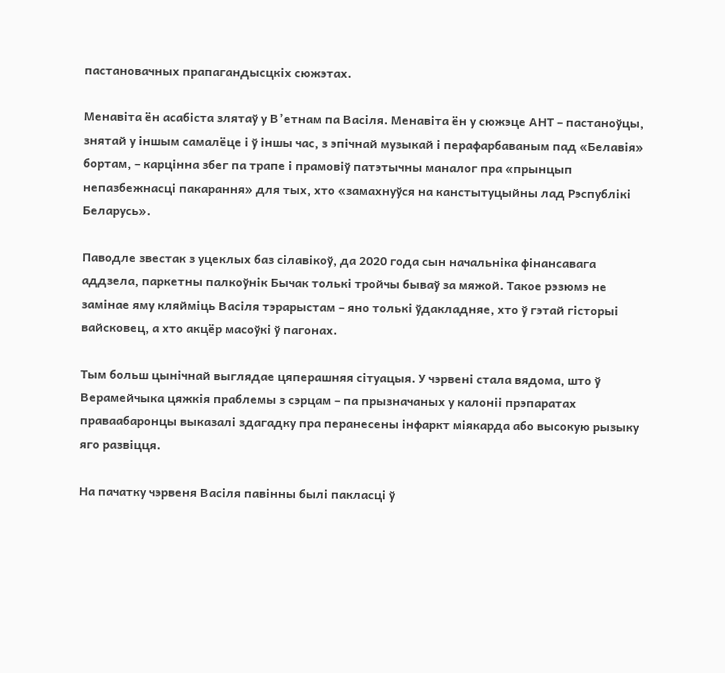пастановачных прапагандысцкіх сюжэтах.

Менавіта ён асабіста злятаў у В’етнам па Васіля. Менавіта ён у сюжэце АНТ – пастаноўцы, знятай у іншым самалёце і ў іншы час, з эпічнай музыкай і перафарбаваным пад «Белавія» бортам, – карцінна збег па трапе і прамовіў патэтычны маналог пра «прынцып непазбежнасці пакарання» для тых, хто «замахнуўся на канстытуцыйны лад Рэспублікі Беларусь».

Паводле звестак з уцеклых баз сілавікоў, да 2020 года сын начальніка фінансавага аддзела, паркетны палкоўнік Бычак толькі тройчы бываў за мяжой. Такое рэзюмэ не замінае яму кляйміць Васіля тэрарыстам – яно толькі ўдакладняе, хто ў гэтай гісторыі вайсковец, а хто акцёр масоўкі ў пагонах.

Тым больш цынічнай выглядае цяперашняя сітуацыя. У чэрвені стала вядома, што ў Верамейчыка цяжкія праблемы з сэрцам – па прызначаных у калоніі прэпаратах праваабаронцы выказалі здагадку пра перанесены інфаркт міякарда або высокую рызыку яго развіцця.

На пачатку чэрвеня Васіля павінны былі пакласці ў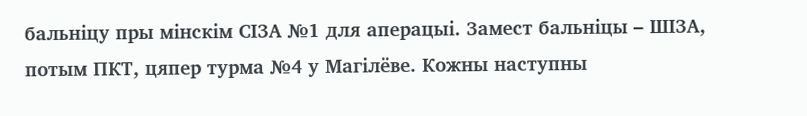бальніцу пры мінскім СІЗА №1 для аперацыі. Замест бальніцы – ШІЗА, потым ПКТ, цяпер турма №4 у Магілёве. Кожны наступны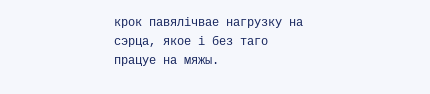крок павялічвае нагрузку на сэрца, якое і без таго працуе на мяжы.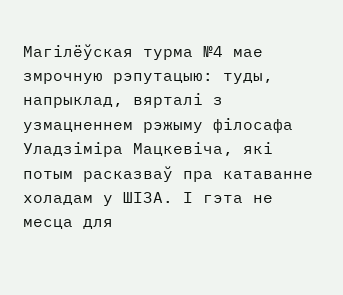Магілёўская турма №4 мае змрочную рэпутацыю: туды, напрыклад, вярталі з узмацненнем рэжыму філосафа Уладзіміра Мацкевіча, які потым расказваў пра катаванне холадам у ШІЗА. І гэта не месца для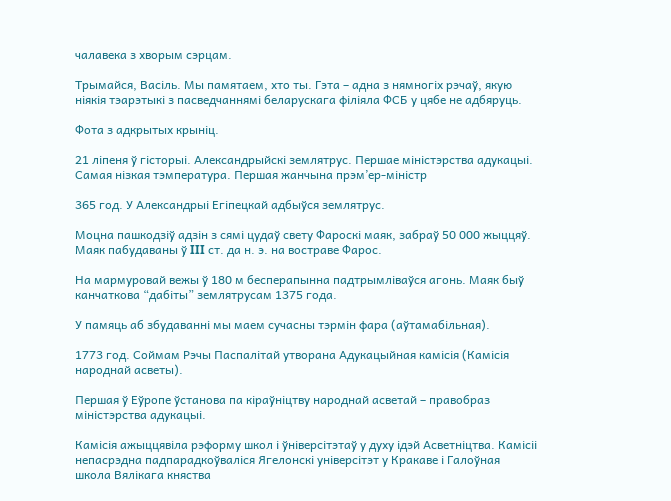чалавека з хворым сэрцам.

Трымайся, Васіль. Мы памятаем, хто ты. Гэта – адна з нямногіх рэчаў, якую ніякія тэарэтыкі з пасведчаннямі беларускага філіяла ФСБ у цябе не адбяруць.

Фота з адкрытых крыніц.

21 ліпеня ў гісторыі. Александрыйскі землятрус. Першае міністэрства адукацыі. Самая нізкая тэмпература. Першая жанчына прэм’ер-міністр

365 год. У Александрыі Егіпецкай адбыўся землятрус.

Моцна пашкодзіў адзін з сямі цудаў свету Фароскі маяк, забраў 50 000 жыццяў. Маяк пабудаваны ў III ст. да н. э. на востраве Фарос.

На мармуровай вежы ў 180 м бесперапынна падтрымліваўся агонь. Маяк быў канчаткова “дабіты” землятрусам 1375 года.

У памяць аб збудаванні мы маем сучасны тэрмін фара (аўтамабільная).

1773 год. Соймам Рэчы Паспалітай утворана Адукацыйная камісія (Камісія народнай асветы).

Першая ў Еўропе ўстанова па кіраўніцтву народнай асветай – правобраз міністэрства адукацыі.

Камісія ажыццявіла рэформу школ і ўніверсітэтаў у духу ідэй Асветніцтва. Камісіі непасрэдна падпарадкоўваліся Ягелонскі універсітэт у Кракаве і Галоўная школа Вялікага княства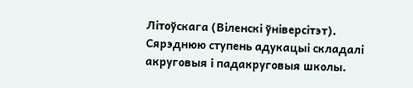Літоўскага (Віленскі ўніверсітэт). Сярэднюю ступень адукацыі складалі акруговыя і падакруговыя школы.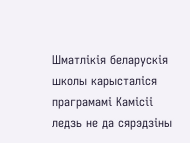Шматлікія беларускія школы карысталіся праграмамі Камісіі ледзь не да сярэдзіны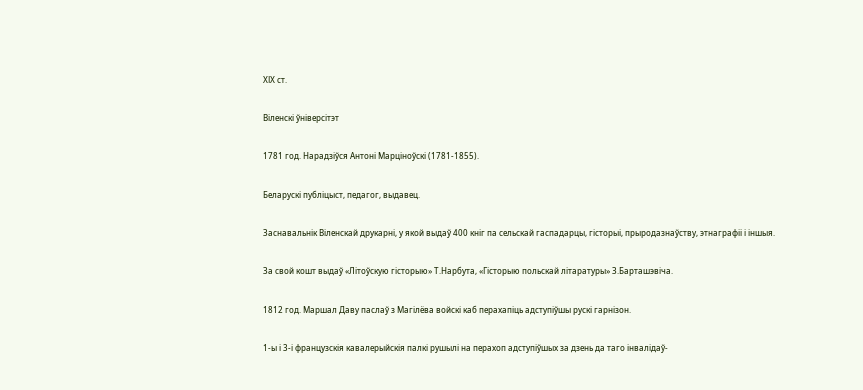ХІХ ст.

Віленскі ўніверсітэт

1781 год. Нарадзіўся Антоні Марціноўскі (1781-1855).

Беларускі публіцыст, педагог, выдавец.

Заснавальнік Віленскай друкарні, у якой выдаў 400 кніг па сельскай гаспадарцы, гісторыі, прыродазнаўству, этнаграфіі і іншыя.

За свой кошт выдаў «Літоўскую гісторыю» Т.Нарбута, «Гісторыю польскай літаратуры» З.Барташэвіча.

1812 год. Маршал Даву паслаў з Магілёва войскі каб перахапіць адступіўшы рускі гарнізон.

1-ы і 3-і французскія кавалерыйскія палкі рушылі на перахоп адступіўшых за дзень да таго інвалідаў-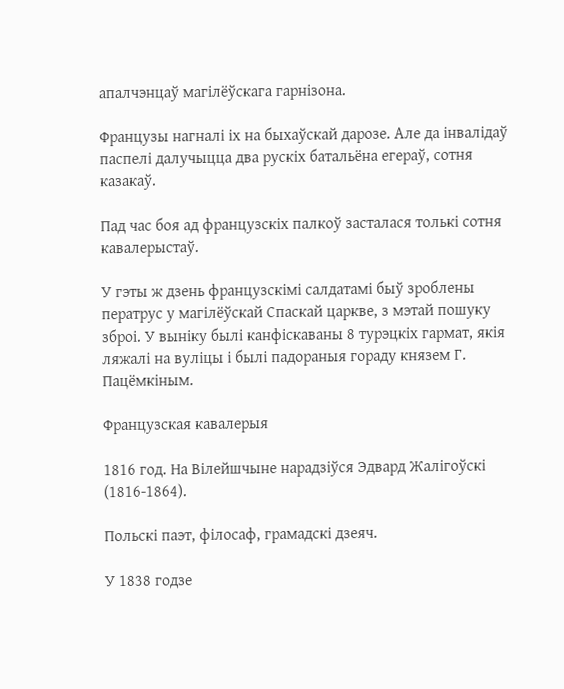апалчэнцаў магілёўскага гарнізона.

Французы нагналі іх на быхаўскай дарозе. Але да інвалідаў паспелі далучыцца два рускіх батальёна егераў, сотня казакаў.

Пад час боя ад французскіх палкоў засталася толькі сотня кавалерыстаў.

У гэты ж дзень французскімі салдатамі быў зроблены ператрус у магілёўскай Спаскай царкве, з мэтай пошуку зброі. У выніку былі канфіскаваны 8 турэцкіх гармат, якія ляжалі на вуліцы і былі падораныя гораду князем Г. Пацёмкіным.

Французская кавалерыя

1816 год. На Вілейшчыне нарадзіўся Эдвард Жалігоўскі (1816-1864).

Польскі паэт, філосаф, грамадскі дзеяч.

У 1838 годзе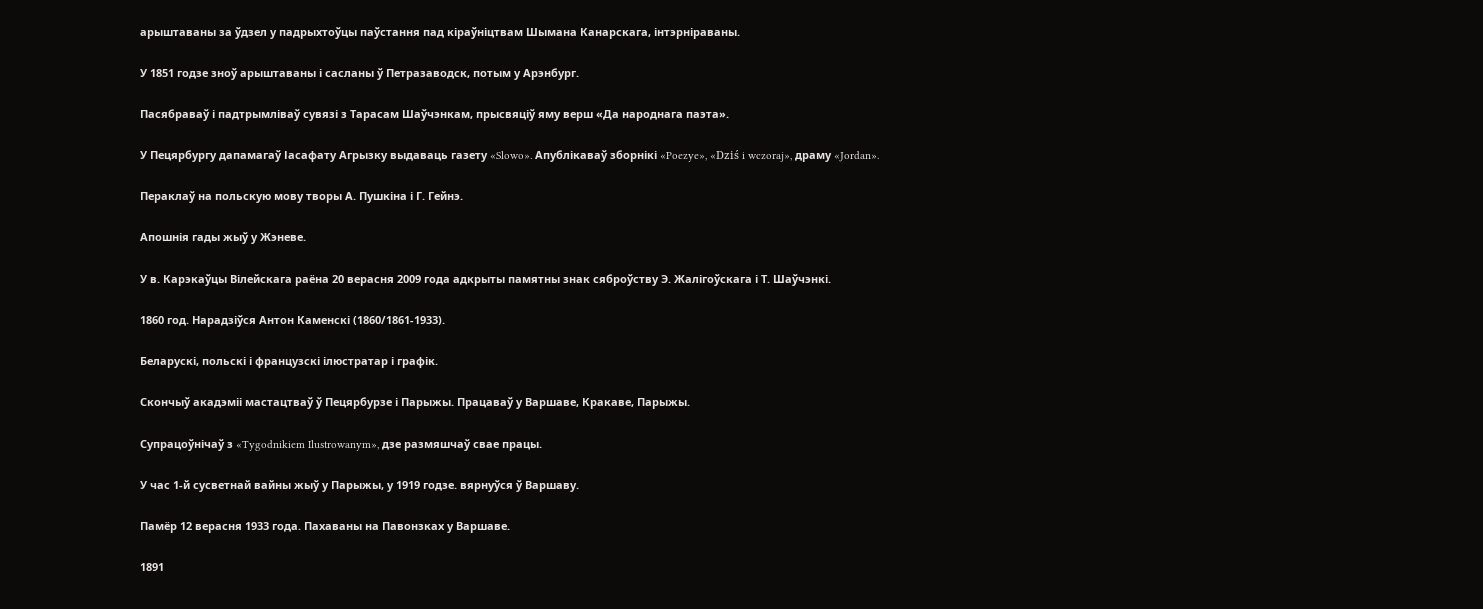арыштаваны за ўдзел у падрыхтоўцы паўстання пад кіраўніцтвам Шымана Канарскага, інтэрніраваны.

У 1851 годзе зноў арыштаваны і сасланы ў Петразаводск, потым у Арэнбург.

Пасябраваў і падтрымліваў сувязі з Тарасам Шаўчэнкам, прысвяціў яму верш «Да народнага паэта».

У Пецярбургу дапамагаў Іасафату Агрызку выдаваць газету «Slowo». Апублікаваў зборнікі «Poezye», «Dziś i wczoraj», драму «Jordan».

Пераклаў на польскую мову творы А. Пушкіна і Г. Гейнэ.

Апошнія гады жыў у Жэневе.

У в. Карэкаўцы Вілейскага раёна 20 верасня 2009 года адкрыты памятны знак сяброўству Э. Жалігоўскага і Т. Шаўчэнкі.

1860 год. Нарадзіўся Антон Каменскі (1860/1861-1933).

Беларускі, польскі і французскі ілюстратар і графік.

Скончыў акадэміі мастацтваў ў Пецярбурзе і Парыжы. Працаваў у Варшаве, Кракаве, Парыжы.

Супрацоўнічаў з «Tygodnikiem Ilustrowanym», дзе размяшчаў свае працы.

У час 1-й сусветнай вайны жыў у Парыжы, у 1919 годзе. вярнуўся ў Варшаву.

Памёр 12 верасня 1933 года. Пахаваны на Павонзках у Варшаве.

1891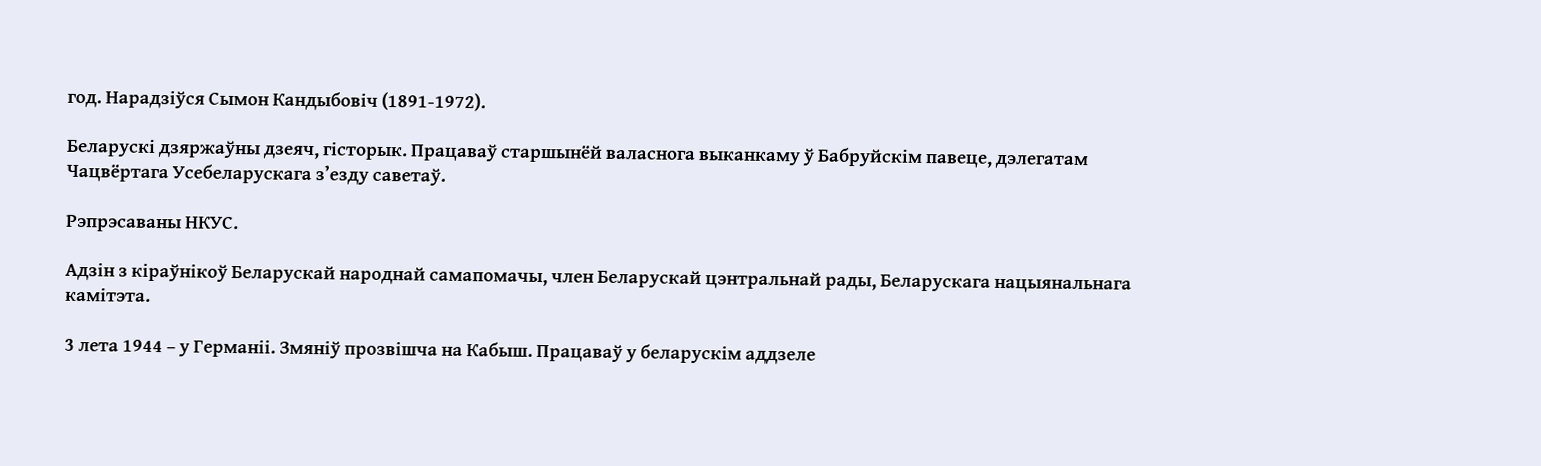год. Нарадзіўся Сымон Кандыбовіч (1891-1972).

Беларускі дзяржаўны дзеяч, гісторык. Працаваў старшынёй валаснога выканкаму ў Бабруйскім павеце, дэлегатам Чацвёртага Усебеларускага з’езду саветаў.

Рэпрэсаваны НКУС.

Адзін з кіраўнікоў Беларускай народнай самапомачы, член Беларускай цэнтральнай рады, Беларускага нацыянальнага камітэта.

3 лета 1944 – у Германіі. Змяніў прозвішча на Кабыш. Працаваў у беларускім аддзеле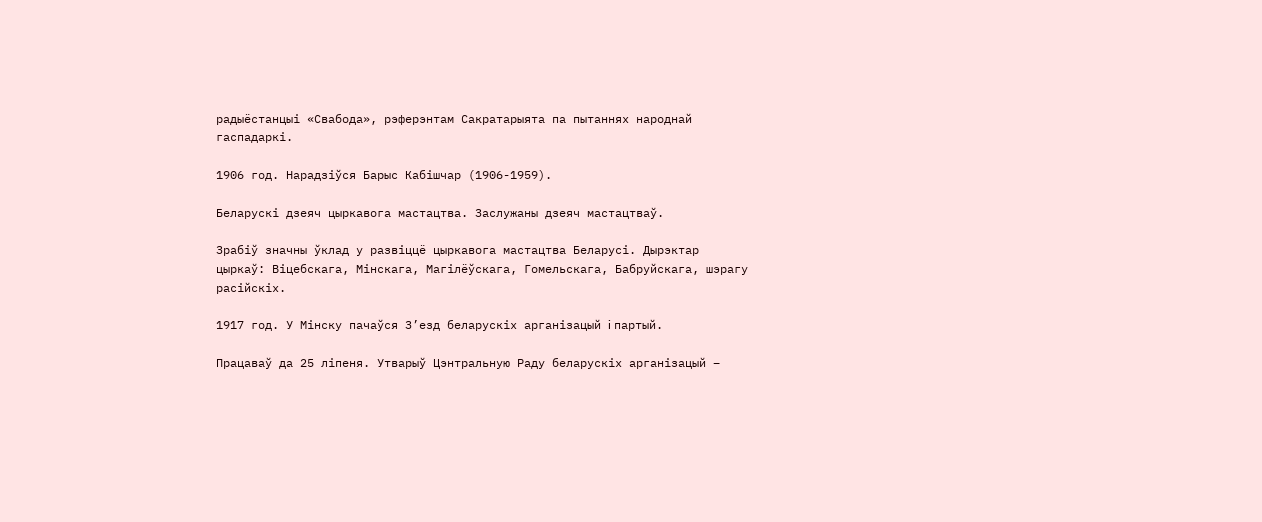радыёстанцыі «Свабода», рэферэнтам Сакратарыята па пытаннях народнай гаспадаркі.

1906 год. Нарадзіўся Барыс Кабішчар (1906-1959).

Беларускі дзеяч цыркавога мастацтва. Заслужаны дзеяч мастацтваў.

Зрабіў значны ўклад у развіццё цыркавога мастацтва Беларусі. Дырэктар цыркаў: Віцебскага, Мінскага, Магілёўскага, Гомельскага, Бабруйскага, шэрагу расійскіх.

1917 год. У Мінску пачаўся З’езд беларускіх арганізацый i партый.

Працаваў да 25 ліпеня. Утварыў Цэнтральную Раду беларускіх арганізацый –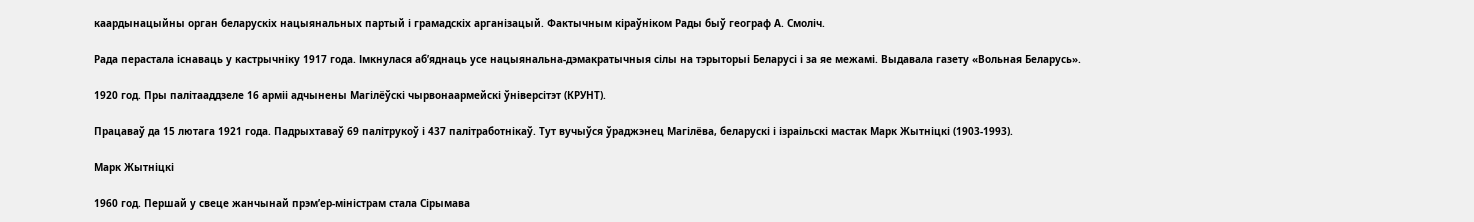каардынацыйны орган беларускіх нацыянальных партый і грамадскіх арганізацый. Фактычным кіраўніком Рады быў географ А. Смоліч.

Рада перастала існаваць у кастрычніку 1917 года. Імкнулася аб’яднаць усе нацыянальна-дэмакратычныя сілы на тэрыторыі Беларусі і за яе межамі. Выдавала газету «Вольная Беларусь».

1920 год. Пры палітааддзеле 16 арміі адчынены Магілёўскі чырвонаармейскі ўніверсітэт (КРУНТ).

Працаваў да 15 лютага 1921 года. Падрыхтаваў 69 палітрукоў і 437 палітработнікаў. Тут вучыўся ўраджэнец Магілёва, беларускі і ізраільскі мастак Марк Жытніцкі (1903-1993).

Марк Жытніцкі

1960 год. Першай у свеце жанчынай прэм’ер-міністрам стала Сірымава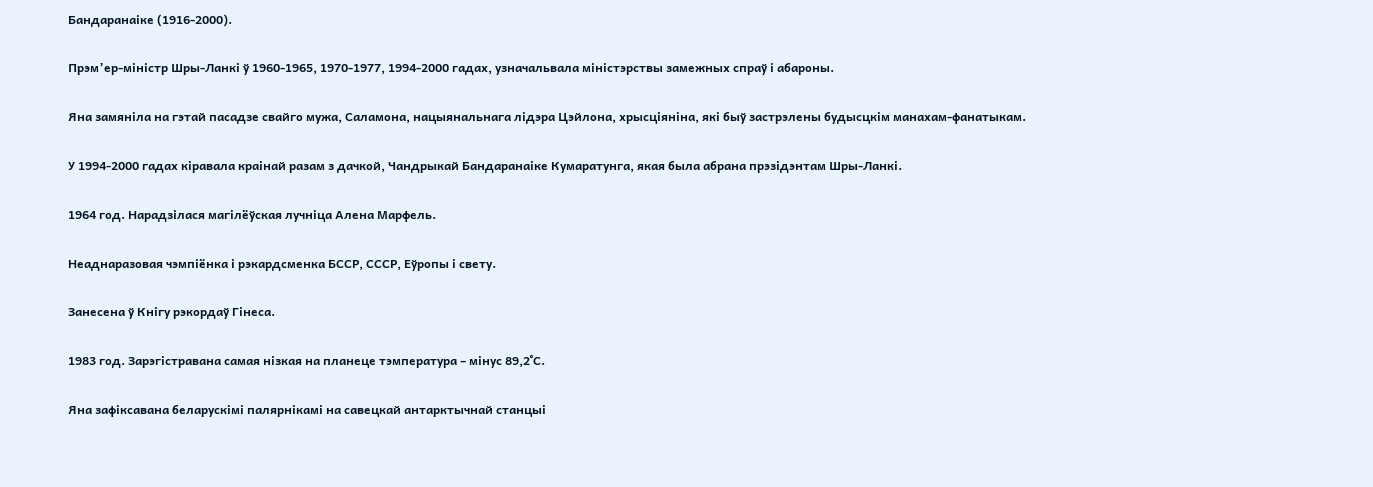Бандаранаіке (1916-2000).

Прэм’ер-міністр Шры-Ланкі ў 1960-1965, 1970-1977, 1994-2000 гадах, узначальвала міністэрствы замежных спраў і абароны.

Яна замяніла на гэтай пасадзе свайго мужа, Саламона, нацыянальнага лідэра Цэйлона, хрысціяніна, які быў застрэлены будысцкім манахам-фанатыкам.

У 1994-2000 гадах кіравала краінай разам з дачкой, Чандрыкай Бандаранаіке Кумаратунга, якая была абрана прэзідэнтам Шры-Ланкі.

1964 год. Нарадзілася магілёўская лучніца Алена Марфель.

Неаднаразовая чэмпіёнка і рэкардсменка БССР, СССР, Еўропы і свету.

Занесена ў Кнігу рэкордаў Гінеса.

1983 год. Зарэгістравана самая нізкая на планеце тэмпература – мінус 89,2˚С.

Яна зафіксавана беларускімі палярнікамі на савецкай антарктычнай станцыі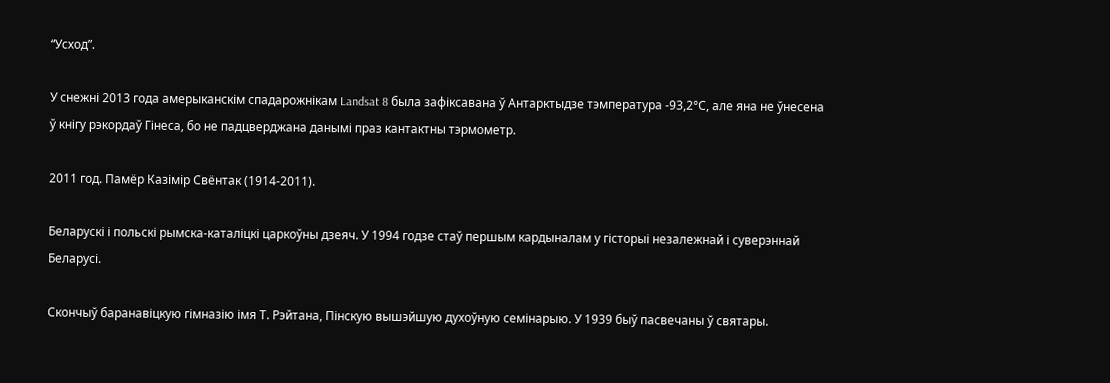“Усход”.

У снежні 2013 года амерыканскім спадарожнікам Landsat 8 была зафіксавана ў Антарктыдзе тэмпература -93,2°С, але яна не ўнесена ў кнігу рэкордаў Гінеса, бо не падцверджана данымі праз кантактны тэрмометр.

2011 год. Памёр Казімір Свёнтак (1914-2011).

Беларускі і польскі рымска-каталіцкі царкоўны дзеяч. У 1994 годзе стаў першым кардыналам у гісторыі незалежнай і суверэннай Беларусі.

Скончыў баранавіцкую гімназію імя Т. Рэйтана, Пінскую вышэйшую духоўную семінарыю. У 1939 быў пасвечаны ў святары.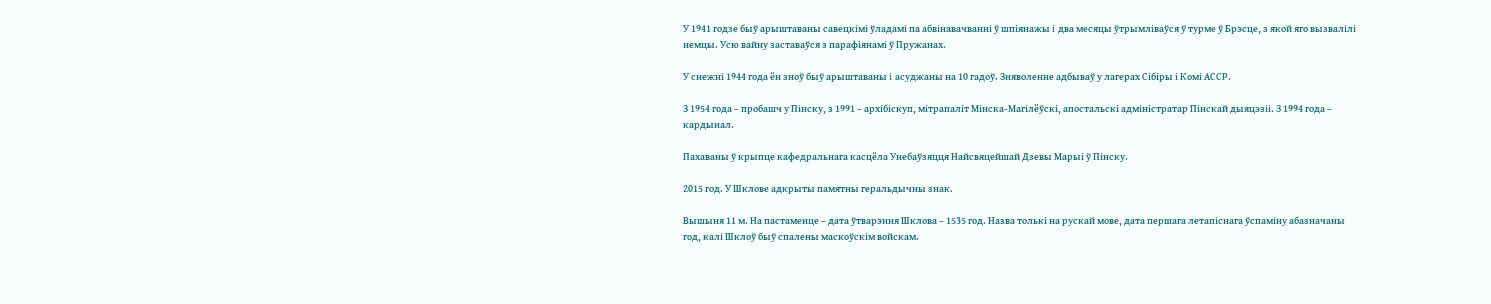У 1941 годзе быў арыштаваны савецкімі ўладамі па абвінавачванні ў шпіянажы i два месяцы ўтрымліваўся ў турме ў Брэсце, з якой яго вызвалілі немцы. Усю вайну заставаўся з парафіянамі ў Пружанах.

У снежні 1944 года ён зноў быў арыштаваны i асуджаны на 10 гадоў. Зняволенне адбываў у лагерах Сібіры і Комі АССР.

З 1954 года – пробашч у Пінску, з 1991 – архібіскуп, мітрапаліт Мінска-Магілёўскі, апостальскі адміністратар Пінскай дыяцэзіі. З 1994 года – кардынал.

Пахаваны ў крыпце кафедральнага касцёла Унебаўзяцця Найсвяцейшай Дзевы Марыі ў Пінску.

2015 год. У Шклове адкрыты памятны геральдычны знак.

Вышыня 11 м. На пастаменце – дата ўтварэння Шклова – 1535 год. Назва толькі на рускай мове, дата першага летапіснага ўспаміну абазначаны год, калі Шклоў быў спалены маскоўскім войскам.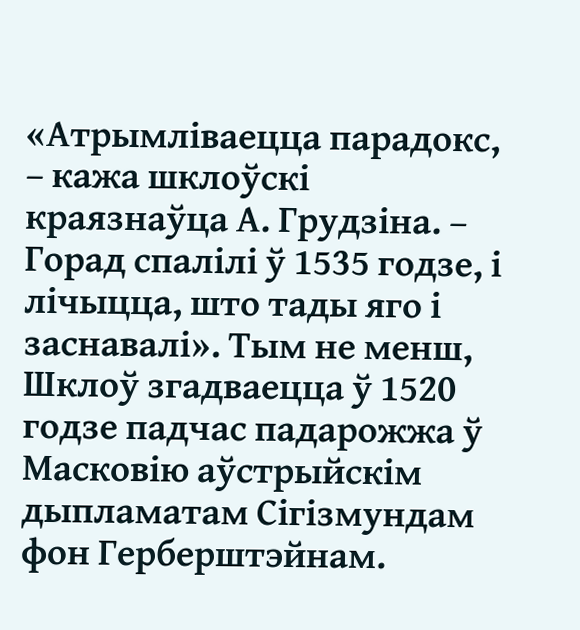«Атрымліваецца парадокс, – кажа шклоўскі краязнаўца А. Грудзіна. – Горад спалілі ў 1535 годзе, і лічыцца, што тады яго і заснавалі». Тым не менш, Шклоў згадваецца ў 1520 годзе падчас падарожжа ў Масковію аўстрыйскім дыпламатам Сігізмундам фон Герберштэйнам.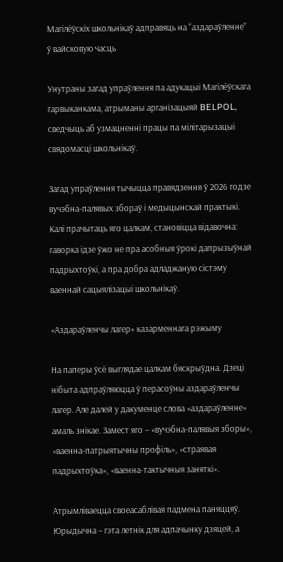Магілёўскіх школьнікаў адправяць на “аздараўленне” ў вайсковую часць

Унутраны загад упраўлення па адукацыі Магілёўскага гарвыканкама, атрыманы арганізацыяй BELPOL, сведчыць аб узмацненні працы па мілітарызацыі свядомасці школьнікаў.

Загад упраўлення тычыцца правядзення ў 2026 годзе вучэбна-палявых збораў і медыцынскай практыкі. Калі прачытаць яго цалкам, становіцца відавочна: гаворка ідзе ўжо не пра асобныя ўрокі дапрызыўнай падрыхтоўкі, а пра добра адладжаную сістэму ваеннай сацыялізацыі школьнікаў.

«Аздараўленчы лагер» казарменнага рэжыму

На паперы ўсё выглядае цалкам бяскрыўдна. Дзеці нібыта адпраўляюцца ў перасоўны аздараўленчы лагер. Але далей у дакуменце слова «аздараўленне» амаль знікае. Замест яго – «вучэбна-палявыя зборы», «ваенна-патрыятычны профіль», «страявая падрыхтоўка», «ваенна-тактычныя заняткі».

Атрымліваецца своеасаблівая падмена паняццяў. Юрыдычна – гэта летнік для адпачынку дзяцей, а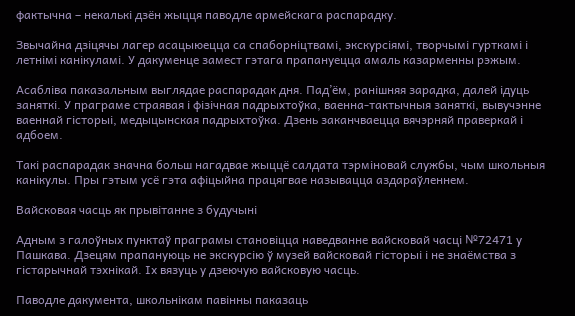фактычна – некалькі дзён жыцця паводле армейскага распарадку.

Звычайна дзіцячы лагер асацыюецца са спаборніцтвамі, экскурсіямі, творчымі гурткамі і летнімі канікуламі. У дакуменце замест гэтага прапануецца амаль казарменны рэжым.

Асабліва паказальным выглядае распарадак дня. Пад’ём, ранішняя зарадка, далей ідуць заняткі. У праграме страявая і фізічная падрыхтоўка, ваенна-тактычныя заняткі, вывучэнне ваеннай гісторыі, медыцынская падрыхтоўка. Дзень заканчваецца вячэрняй праверкай і адбоем.

Такі распарадак значна больш нагадвае жыццё салдата тэрміновай службы, чым школьныя канікулы. Пры гэтым усё гэта афіцыйна працягвае называцца аздараўленнем.

Вайсковая часць як прывітанне з будучыні

Адным з галоўных пунктаў праграмы становіцца наведванне вайсковай часці №72471 у Пашкава. Дзецям прапануюць не экскурсію ў музей вайсковай гісторыі і не знаёмства з гістарычнай тэхнікай. Іх вязуць у дзеючую вайсковую часць.

Паводле дакумента, школьнікам павінны паказаць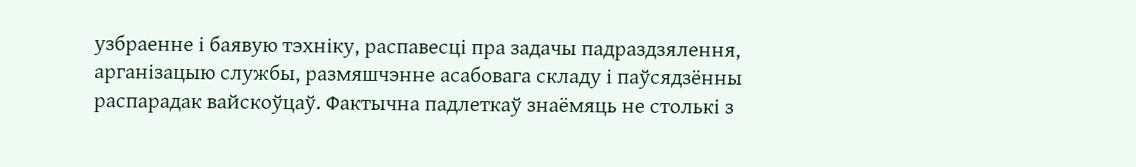узбраенне і баявую тэхніку, распавесці пра задачы падраздзялення, арганізацыю службы, размяшчэнне асабовага складу і паўсядзённы распарадак вайскоўцаў. Фактычна падлеткаў знаёмяць не столькі з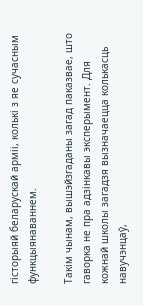гісторыяй беларускай арміі, колькі з яе сучасным функцыянаваннем.

Такім чынам, вышэйзгаданы загад паказвае, што гаворка не пра адзінкавы эксперымент. Для кожнай школы загадзя вызначаецца колькасць навучэнцаў,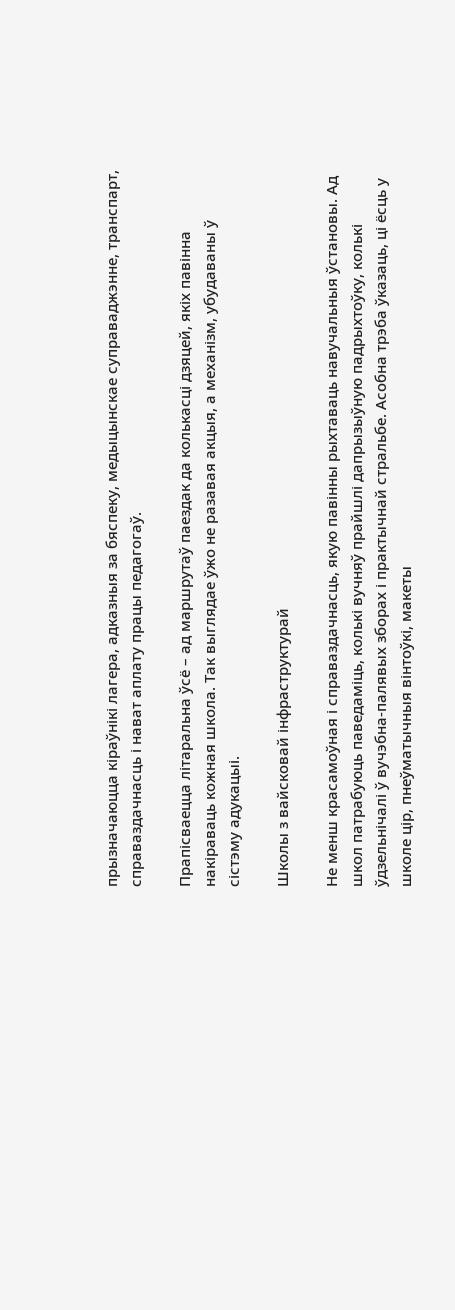прызначаюцца кіраўнікі лагера, адказныя за бяспеку, медыцынскае суправаджэнне, транспарт, справаздачнасць і нават аплату працы педагогаў.

Прапісваецца літаральна ўсё – ад маршрутаў паездак да колькасці дзяцей, якіх павінна накіраваць кожная школа. Так выглядае ўжо не разавая акцыя, а механізм, убудаваны ў сістэму адукацыі.

Школы з вайсковай інфраструктурай

Не менш красамоўная і справаздачнасць, якую павінны рыхтаваць навучальныя ўстановы. Ад школ патрабуюць паведаміць, колькі вучняў прайшлі дапрызыўную падрыхтоўку, колькі ўдзельнічалі ў вучэбна-палявых зборах і практычнай стральбе. Асобна трэба ўказаць, ці ёсць у школе цір, пнеўматычныя вінтоўкі, макеты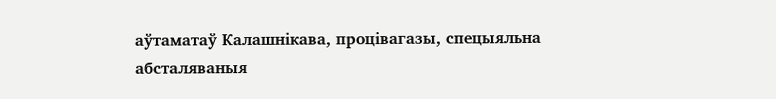аўтаматаў Калашнікава, процівагазы, спецыяльна абсталяваныя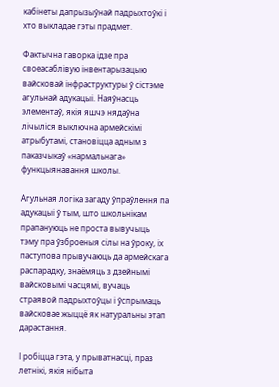кабінеты дапрызыўнай падрыхтоўкі і хто выкладае гэты прадмет.

Фактычна гаворка ідзе пра своеасаблівую інвентарызацыю вайсковай інфраструктуры ў сістэме агульнай адукацыі. Наяўнасць элементаў, якія яшчэ нядаўна лічыліся выключна армейскімі атрыбутамі, становіцца адным з паказчыкаў «нармальнага» функцыянавання школы.

Агульная логіка загаду ўпраўлення па адукацыі ў тым, што школьнікам прапануюць не проста вывучыць тэму пра ўзброеныя сілы на ўроку, іх паступова прывучаюць да армейскага распарадку, знаёмяць з дзейнымі вайсковымі часцямі, вучаць страявой падрыхтоўцы і ўспрымаць вайсковае жыццё як натуральны этап дарастання.

І робіцца гэта, у прыватнасці, праз летнікі, якія нібыта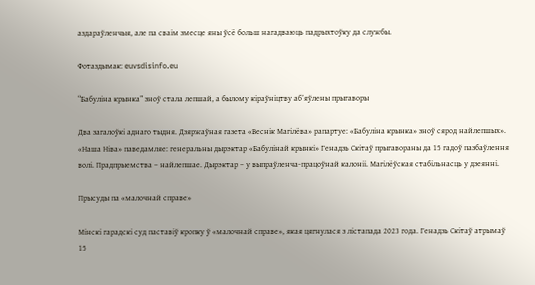аздараўленчыя, але па сваім змесце яны ўсё больш нагадваюць падрыхтоўку да службы.

Фотаздымак: euvsdisinfo.eu

“Бабуліна крынка” зноў стала лепшай, а былому кіраўніцтву аб’яўлены прыгаворы

Два загалоўкі аднаго тыдня. Дзяржаўная газета «Веснік Магілёва» рапартуе: «Бабуліна крынка» зноў сярод найлепшых». «Наша Ніва» паведамляе: генеральны дырэктар «Бабулінай крынкі» Генадзь Скітаў прыгавораны да 15 гадоў пазбаўлення волі. Прадпрыемства – найлепшае. Дырэктар – у выпраўленча-працоўнай калоніі. Магілёўская стабільнасць у дзеянні.

Прысуды па «малочнай справе»

Мінскі гарадскі суд паставіў кропку ў «малочнай справе», якая цягнулася з лістапада 2023 года. Генадзь Скітаў атрымаў 15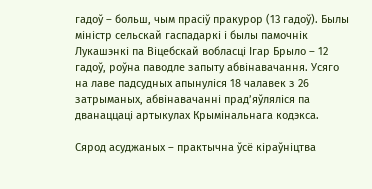гадоў – больш, чым прасіў пракурор (13 гадоў). Былы міністр сельскай гаспадаркі і былы памочнік Лукашэнкі па Віцебскай вобласці Ігар Брыло – 12 гадоў, роўна паводле запыту абвінавачання. Усяго на лаве падсудных апынуліся 18 чалавек з 26 затрыманых, абвінавачанні прад’яўляліся па дванаццаці артыкулах Крымінальнага кодэкса.

Сярод асуджаных – практычна ўсё кіраўніцтва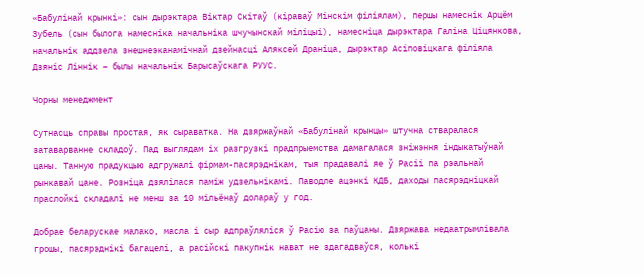«Бабулінай крынкі»: сын дырэктара Віктар Скітаў (кіраваў Мінскім філіялам), першы намеснік Арцём Зубель (сын былога намесніка начальніка шчучынскай міліцыі), намесніца дырэктара Галіна Ціцянкова, начальнік аддзела знешнеэканамічнай дзейнасці Аляксей Драніца, дырэктар Асіповіцкага філіяла Дзяніс Ліннік – былы начальнік Барысаўскага РУУС.

Чорны менеджмент

Сутнасць справы простая, як сыраватка. На дзяржаўнай «Бабулінай крынцы» штучна стваралася затаварванне складоў. Пад выглядам іх разгрузкі прадпрыемства дамагалася зніжэння індыкатыўнай цаны. Танную прадукцыю адгружалі фірмам-пасярэднікам, тыя прадавалі яе ў Расіі па рэальнай рынкавай цане. Розніца дзялілася паміж удзельнікамі. Паводле ацэнкі КДБ, даходы пасярэдніцкай праслойкі складалі не менш за 10 мільёнаў долараў у год.

Добрае беларускае малако, масла і сыр адпраўляліся ў Расію за паўцаны. Дзяржава недаатрымлівала грошы, пасярэднікі багацелі, а расійскі пакупнік нават не здагадваўся, колькі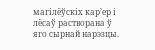магілёўскіх кар’ер і лёсаў растворана ў яго сырнай нарэзцы.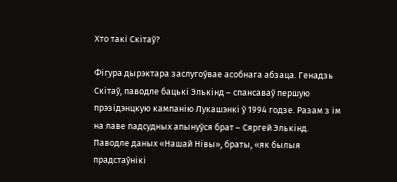Хто такі Скітаў?

Фігура дырэктара заслугоўвае асобнага абзаца. Генадзь Скітаў, паводле бацькі Элькінд – спансаваў першую прэзідэнцкую кампанію Лукашэнкі ў 1994 годзе. Разам з ім на лаве падсудных апынуўся брат – Сяргей Элькінд. Паводле даных «Нашай Нівы», браты, «як былыя прадстаўнікі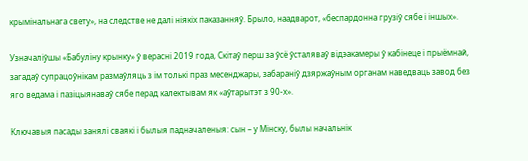крымінальнага свету», на следстве не далі ніякіх паказанняў. Брыло, наадварот, «беспардонна грузіў сябе і іншых».

Узначаліўшы «Бабуліну крынку» ў верасні 2019 года, Скітаў перш за ўсё ўсталяваў відэакамеры ў кабінеце і прыёмнай, загадаў супрацоўнікам размаўляць з ім толькі праз месенджары, забараніў дзяржаўным органам наведваць завод без яго ведама і пазіцыянаваў сябе перад калектывам як «аўтарытэт з 90-х».

Ключавыя пасады занялі сваякі і былыя падначаленыя: сын – у Мінску, былы начальнік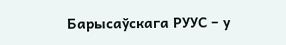Барысаўскага РУУС – у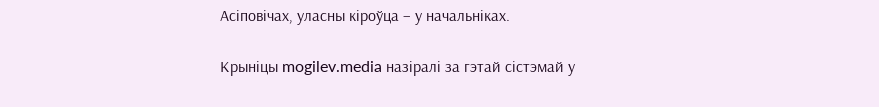Асіповічах, уласны кіроўца – у начальніках.

Крыніцы mogilev.media назіралі за гэтай сістэмай у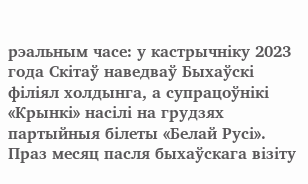рэальным часе: у кастрычніку 2023 года Скітаў наведваў Быхаўскі філіял холдынга, а супрацоўнікі «Крынкі» насілі на грудзях партыйныя білеты «Белай Русі». Праз месяц пасля быхаўскага візіту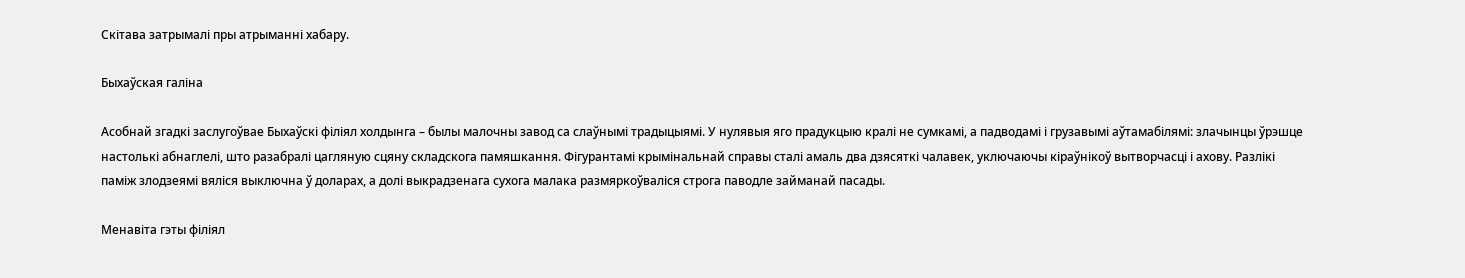Скітава затрымалі пры атрыманні хабару.

Быхаўская галіна

Асобнай згадкі заслугоўвае Быхаўскі філіял холдынга – былы малочны завод са слаўнымі традыцыямі. У нулявыя яго прадукцыю кралі не сумкамі, а падводамі і грузавымі аўтамабілямі: злачынцы ўрэшце настолькі абнаглелі, што разабралі цагляную сцяну складскога памяшкання. Фігурантамі крымінальнай справы сталі амаль два дзясяткі чалавек, уключаючы кіраўнікоў вытворчасці і ахову. Разлікі паміж злодзеямі вяліся выключна ў доларах, а долі выкрадзенага сухога малака размяркоўваліся строга паводле займанай пасады.

Менавіта гэты філіял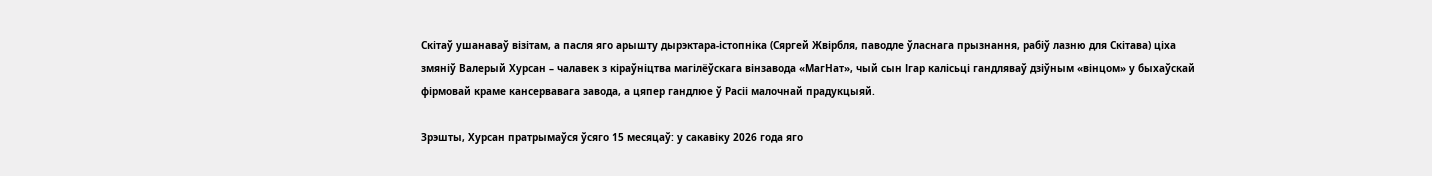Скітаў ушанаваў візітам, а пасля яго арышту дырэктара-істопніка (Сяргей Жвірбля, паводле ўласнага прызнання, рабіў лазню для Скітава) ціха змяніў Валерый Хурсан – чалавек з кіраўніцтва магілёўскага вінзавода «МагНат», чый сын Ігар калісьці гандляваў дзіўным «вінцом» у быхаўскай фірмовай краме кансервавага завода, а цяпер гандлюе ў Расіі малочнай прадукцыяй.

Зрэшты, Хурсан пратрымаўся ўсяго 15 месяцаў: у сакавіку 2026 года яго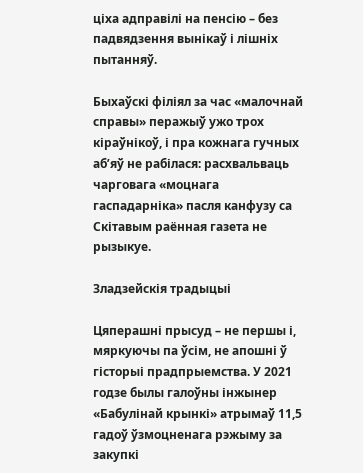ціха адправілі на пенсію – без падвядзення вынікаў і лішніх пытанняў.

Быхаўскі філіял за час «малочнай справы» перажыў ужо трох кіраўнікоў, і пра кожнага гучных аб’яў не рабілася: расхвальваць чарговага «моцнага гаспадарніка» пасля канфузу са Скітавым раённая газета не рызыкуе.

Зладзейскія традыцыі

Цяперашні прысуд – не першы і, мяркуючы па ўсім, не апошні ў гісторыі прадпрыемства. У 2021 годзе былы галоўны інжынер «Бабулінай крынкі» атрымаў 11,5 гадоў ўзмоцненага рэжыму за закупкі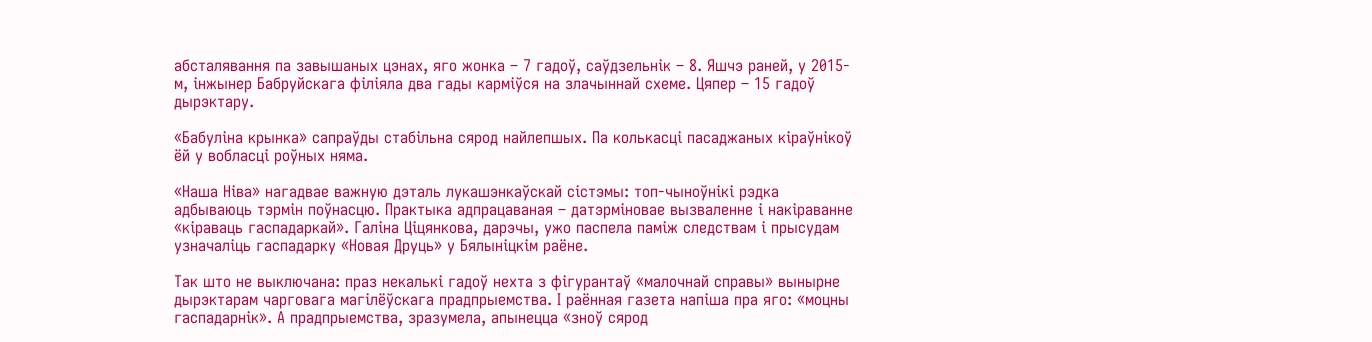абсталявання па завышаных цэнах, яго жонка – 7 гадоў, саўдзельнік – 8. Яшчэ раней, у 2015-м, інжынер Бабруйскага філіяла два гады карміўся на злачыннай схеме. Цяпер – 15 гадоў дырэктару.

«Бабуліна крынка» сапраўды стабільна сярод найлепшых. Па колькасці пасаджаных кіраўнікоў ёй у вобласці роўных няма.

«Наша Ніва» нагадвае важную дэталь лукашэнкаўскай сістэмы: топ-чыноўнікі рэдка адбываюць тэрмін поўнасцю. Практыка адпрацаваная – датэрміновае вызваленне і накіраванне «кіраваць гаспадаркай». Галіна Ціцянкова, дарэчы, ужо паспела паміж следствам і прысудам узначаліць гаспадарку «Новая Друць» у Бялыніцкім раёне.

Так што не выключана: праз некалькі гадоў нехта з фігурантаў «малочнай справы» вынырне дырэктарам чарговага магілёўскага прадпрыемства. І раённая газета напіша пра яго: «моцны гаспадарнік». А прадпрыемства, зразумела, апынецца «зноў сярод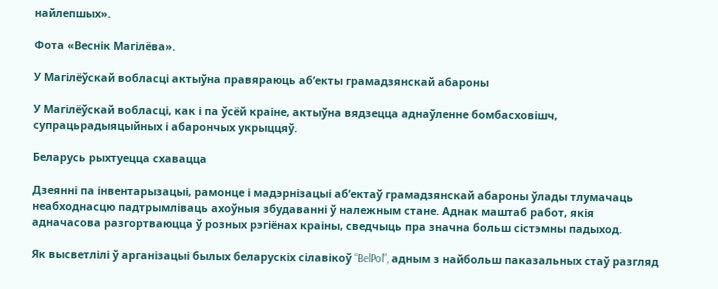найлепшых».

Фота «Веснік Магілёва».

У Магілёўскай вобласці актыўна правяраюць аб’екты грамадзянскай абароны

У Магілёўскай вобласці, как і па ўсёй краіне, актыўна вядзецца аднаўленне бомбасховішч, супрацьрадыяцыйных і абарончых укрыццяў.

Беларусь рыхтуецца схавацца

Дзеянні па інвентарызацыі, рамонце і мадэрнізацыі аб’ектаў грамадзянскай абароны ўлады тлумачаць неабходнасцю падтрымліваць ахоўныя збудаванні ў належным стане. Аднак маштаб работ, якія адначасова разгортваюцца ў розных рэгіёнах краіны, сведчыць пра значна больш сістэмны падыход.

Як высветлілі ў арганізацыі былых беларускіх сілавікоў “BelPol”, адным з найбольш паказальных стаў разгляд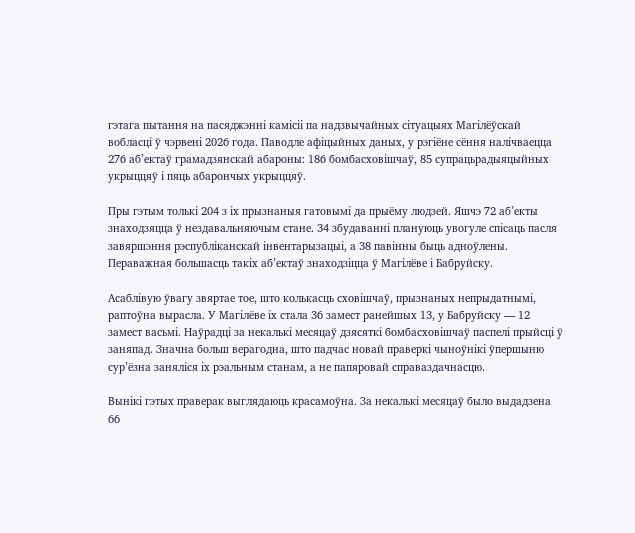гэтага пытання на пасяджэнні камісіі па надзвычайных сітуацыях Магілёўскай вобласці ў чэрвені 2026 года. Паводле афіцыйных даных, у рэгіёне сёння налічваецца 276 аб’ектаў грамадзянскай абароны: 186 бомбасховішчаў, 85 супрацьрадыяцыйных укрыццяў і пяць абарончых укрыццяў.

Пры гэтым толькі 204 з іх прызнаныя гатовымі да прыёму людзей. Яшчэ 72 аб’екты знаходзяцца ў нездавальняючым стане. 34 збудаванні плануюць увогуле спісаць пасля завяршэння рэспубліканскай інвентарызацыі, а 38 павінны быць адноўлены. Пераважная большасць такіх аб’ектаў знаходзіцца ў Магілёве і Бабруйску.

Асаблівую ўвагу звяртае тое, што колькасць сховішчаў, прызнаных непрыдатнымі, раптоўна вырасла. У Магілёве іх стала 36 замест ранейшых 13, у Бабруйску — 12 замест васьмі. Наўрадці за некалькі месяцаў дзясяткі бомбасховішчаў паспелі прыйсці ў заняпад. Значна больш верагодна, што падчас новай праверкі чыноўнікі ўпершыню сур’ёзна заняліся іх рэальным станам, а не папяровай справаздачнасцю.

Вынікі гэтых праверак выглядаюць красамоўна. За некалькі месяцаў было выдадзена 66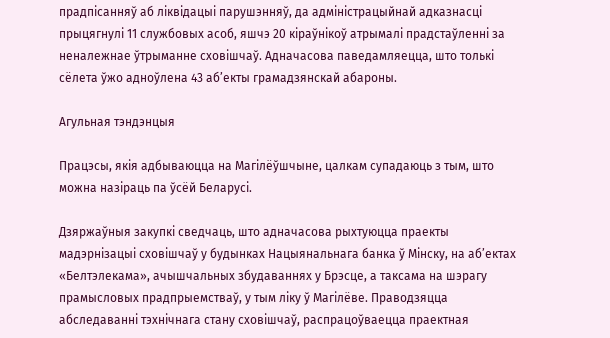прадпісанняў аб ліквідацыі парушэнняў, да адміністрацыйнай адказнасці прыцягнулі 11 службовых асоб, яшчэ 20 кіраўнікоў атрымалі прадстаўленні за неналежнае ўтрыманне сховішчаў. Адначасова паведамляецца, што толькі сёлета ўжо адноўлена 43 аб’екты грамадзянскай абароны.

Агульная тэндэнцыя

Працэсы, якія адбываюцца на Магілёўшчыне, цалкам супадаюць з тым, што можна назіраць па ўсёй Беларусі.

Дзяржаўныя закупкі сведчаць, што адначасова рыхтуюцца праекты мадэрнізацыі сховішчаў у будынках Нацыянальнага банка ў Мінску, на аб’ектах «Белтэлекама», ачышчальных збудаваннях у Брэсце, а таксама на шэрагу прамысловых прадпрыемстваў, у тым ліку ў Магілёве. Праводзяцца абследаванні тэхнічнага стану сховішчаў, распрацоўваецца праектная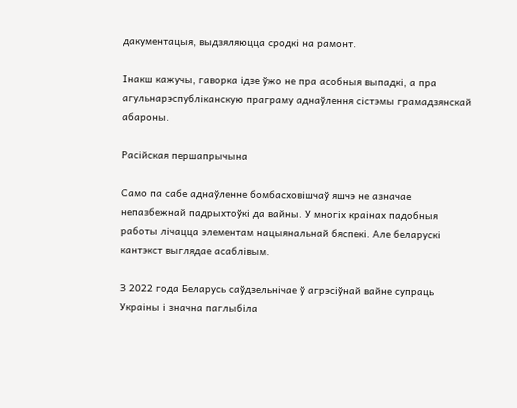дакументацыя, выдзяляюцца сродкі на рамонт.

Інакш кажучы, гаворка ідзе ўжо не пра асобныя выпадкі, а пра агульнарэспубліканскую праграму аднаўлення сістэмы грамадзянскай абароны.

Расійская першапрычына

Само па сабе аднаўленне бомбасховішчаў яшчэ не азначае непазбежнай падрыхтоўкі да вайны. У многіх краінах падобныя работы лічацца элементам нацыянальнай бяспекі. Але беларускі кантэкст выглядае асаблівым.

З 2022 года Беларусь саўдзельнічае ў агрэсіўнай вайне супраць Украіны і значна паглыбіла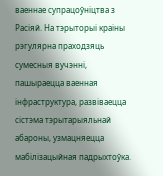ваеннае супрацоўніцтва з Расіяй. На тэрыторыі краіны рэгулярна праходзяць сумесныя вучэнні, пашыраецца ваенная інфраструктура, развіваецца сістэма тэрытарыяльнай абароны, узмацняецца мабілізацыйная падрыхтоўка.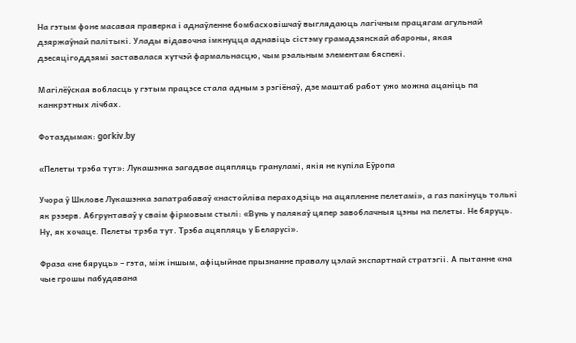На гэтым фоне масавая праверка і аднаўленне бомбасховішчаў выглядаюць лагічным працягам агульнай дзяржаўнай палітыкі. Улады відавочна імкнуцца аднавіць сістэму грамадзянскай абароны, якая дзесяцігоддзямі заставалася хутчэй фармальнасцю, чым рэальным элементам бяспекі.

Магілёўская вобласць у гэтым працэсе стала адным з рэгіёнаў, дзе маштаб работ ужо можна ацаніць па канкрэтных лічбах.

Фотаздымак: gorkiv.by

«Пелеты трэба тут»: Лукашэнка загадвае ацяпляць грануламі, якія не купіла Еўропа

Учора ў Шклове Лукашэнка запатрабаваў «настойліва пераходзіць на ацяпленне пелетамі», а газ пакінуць толькі як рэзерв. Абгрунтаваў у сваім фірмовым стылі: «Вунь у палякаў цяпер завоблачныя цэны на пелеты. Не бяруць. Ну, як хочаце. Пелеты трэба тут. Трэба ацяпляць у Беларусі».

Фраза «не бяруць» – гэта, між іншым, афіцыйнае прызнанне правалу цэлай экспартнай стратэгіі. А пытанне «на чые грошы пабудавана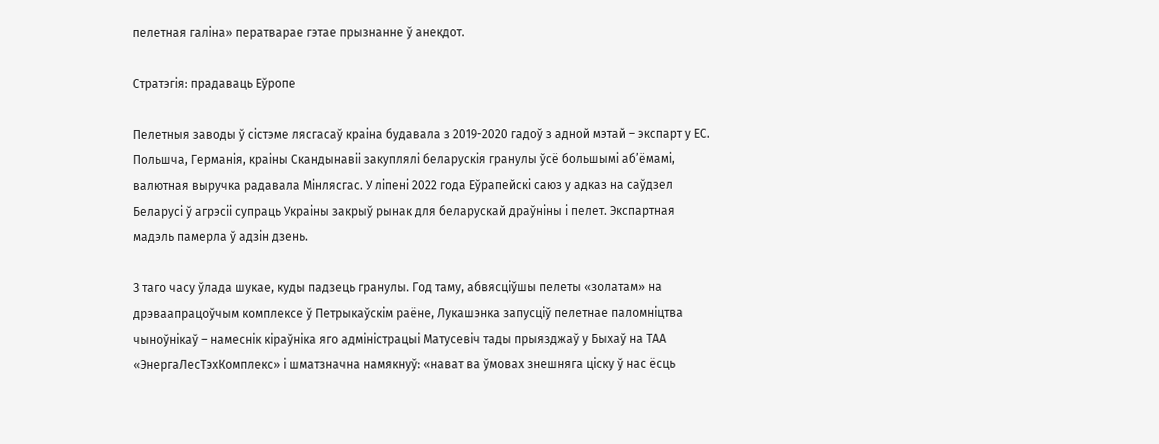пелетная галіна» ператварае гэтае прызнанне ў анекдот.

Стратэгія: прадаваць Еўропе

Пелетныя заводы ў сістэме лясгасаў краіна будавала з 2019-2020 гадоў з адной мэтай – экспарт у ЕС. Польшча, Германія, краіны Скандынавіі закуплялі беларускія гранулы ўсё большымі аб’ёмамі, валютная выручка радавала Мінлясгас. У ліпені 2022 года Еўрапейскі саюз у адказ на саўдзел Беларусі ў агрэсіі супраць Украіны закрыў рынак для беларускай драўніны і пелет. Экспартная мадэль памерла ў адзін дзень.

З таго часу ўлада шукае, куды падзець гранулы. Год таму, абвясціўшы пелеты «золатам» на дрэваапрацоўчым комплексе ў Петрыкаўскім раёне, Лукашэнка запусціў пелетнае паломніцтва чыноўнікаў – намеснік кіраўніка яго адміністрацыі Матусевіч тады прыязджаў у Быхаў на ТАА «ЭнергаЛесТэхКомплекс» і шматзначна намякнуў: «нават ва ўмовах знешняга ціску ў нас ёсць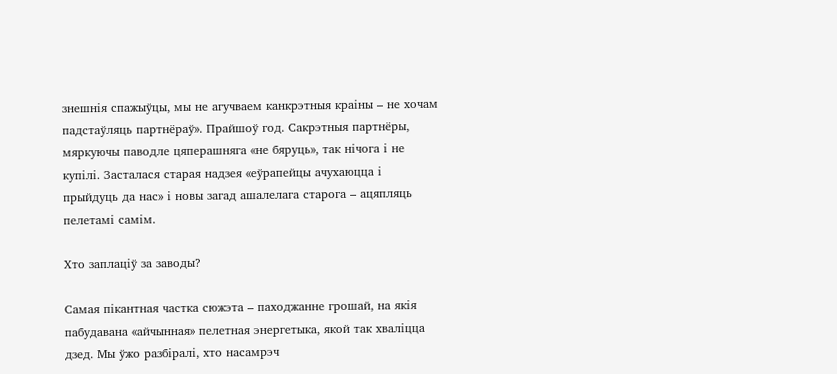знешнія спажыўцы, мы не агучваем канкрэтныя краіны – не хочам падстаўляць партнёраў». Прайшоў год. Сакрэтныя партнёры, мяркуючы паводле цяперашняга «не бяруць», так нічога і не купілі. Засталася старая надзея «еўрапейцы ачухаюцца і прыйдуць да нас» і новы загад ашалелага старога – ацяпляць пелетамі самім.

Хто заплаціў за заводы?

Самая пікантная частка сюжэта – паходжанне грошай, на якія пабудавана «айчынная» пелетная энергетыка, якой так хваліцца дзед. Мы ўжо разбіралі, хто насамрэч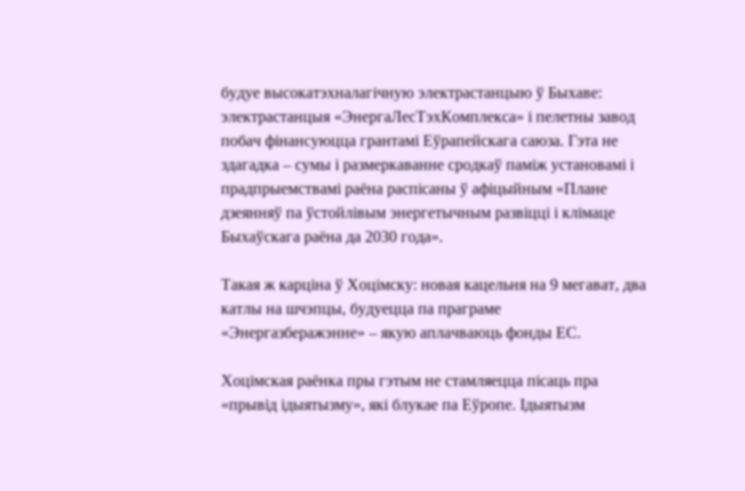будуе высокатэхналагічную электрастанцыю ў Быхаве: электрастанцыя «ЭнергаЛесТэхКомплекса» і пелетны завод побач фінансуюцца грантамі Еўрапейскага саюза. Гэта не здагадка – сумы і размеркаванне сродкаў паміж установамі і прадпрыемствамі раёна распісаны ў афіцыйным «Плане дзеянняў па ўстойлівым энергетычным развіцці і клімаце Быхаўскага раёна да 2030 года».

Такая ж карціна ў Хоцімску: новая кацельня на 9 мегават, два катлы на шчэпцы, будуецца па праграме «Энергазберажэнне» – якую аплачваюць фонды ЕС.

Хоцімская раёнка пры гэтым не стамляецца пісаць пра «прывід ідыятызму», які блукае па Еўропе. Ідыятызм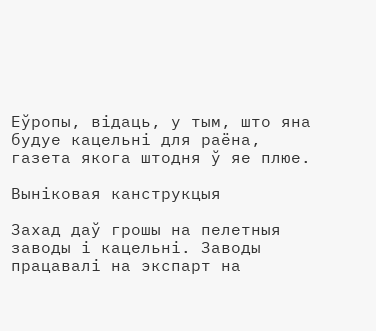Еўропы, відаць, у тым, што яна будуе кацельні для раёна, газета якога штодня ў яе плюе.

Выніковая канструкцыя

Захад даў грошы на пелетныя заводы і кацельні. Заводы працавалі на экспарт на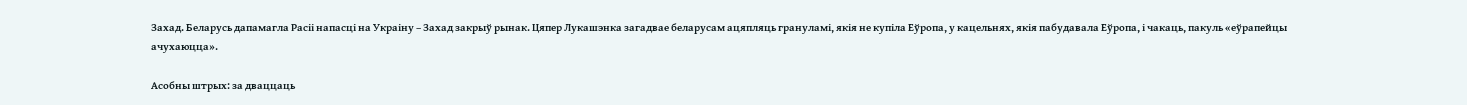Захад. Беларусь дапамагла Расіі напасці на Украіну – Захад закрыў рынак. Цяпер Лукашэнка загадвае беларусам ацяпляць грануламі, якія не купіла Еўропа, у кацельнях, якія пабудавала Еўропа, і чакаць, пакуль «еўрапейцы ачухаюцца».

Асобны штрых: за дваццаць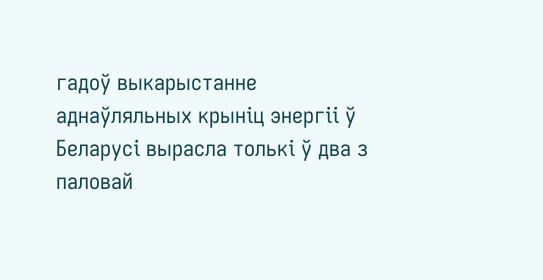гадоў выкарыстанне аднаўляльных крыніц энергіі ў Беларусі вырасла толькі ў два з паловай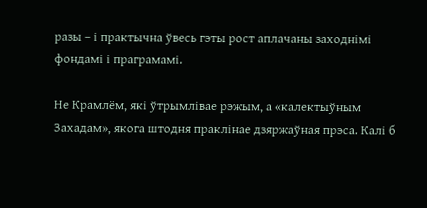разы – і практычна ўвесь гэты рост аплачаны заходнімі фондамі і праграмамі.

Не Крамлём, які ўтрымлівае рэжым, а «калектыўным Захадам», якога штодня праклінае дзяржаўная прэса. Калі б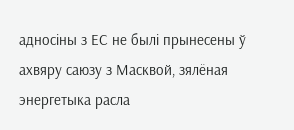адносіны з ЕС не былі прынесены ў ахвяру саюзу з Масквой, зялёная энергетыка расла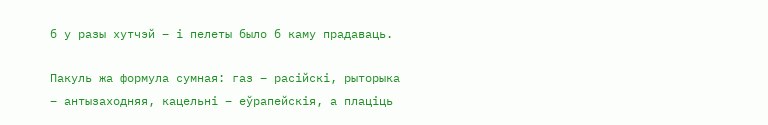б у разы хутчэй – і пелеты было б каму прадаваць.

Пакуль жа формула сумная: газ – расійскі, рыторыка – антызаходняя, кацельні – еўрапейскія, а плаціць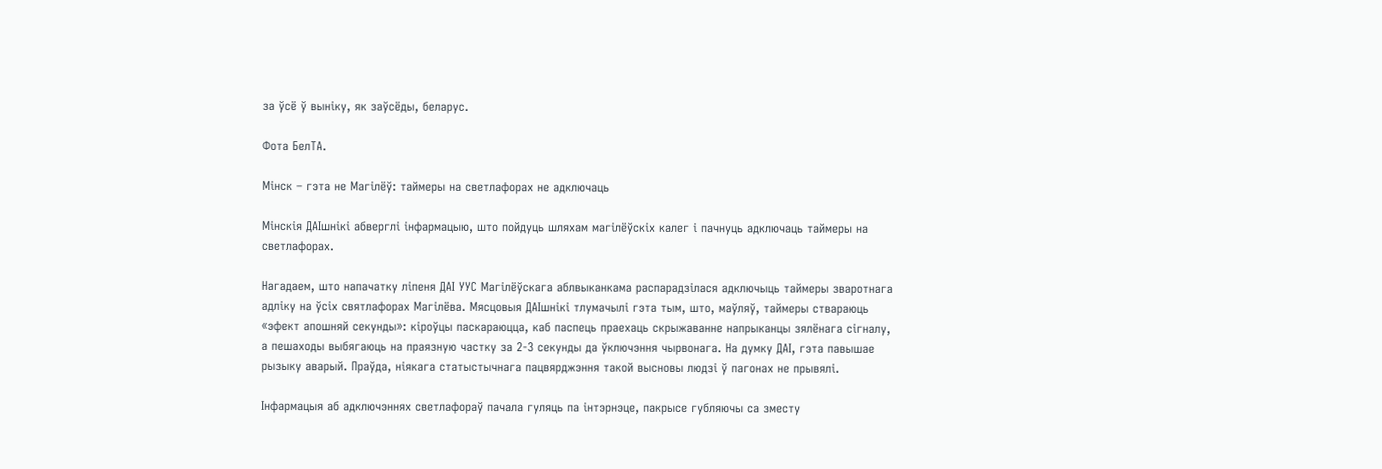за ўсё ў выніку, як заўсёды, беларус.

Фота БелТА.

Мінск – гэта не Магілёў: таймеры на светлафорах не адключаць

Мінскія ДАІшнікі абверглі інфармацыю, што пойдуць шляхам магілёўскіх калег і пачнуць адключаць таймеры на светлафорах.

Нагадаем, што напачатку ліпеня ДАІ УУС Магілёўскага аблвыканкама распарадзілася адключыць таймеры зваротнага адліку на ўсіх святлафорах Магілёва. Мясцовыя ДАІшнікі тлумачылі гэта тым, што, маўляў, таймеры ствараюць «эфект апошняй секунды»: кіроўцы паскараюцца, каб паспець праехаць скрыжаванне напрыканцы зялёнага сігналу, а пешаходы выбягаюць на праязную частку за 2-3 секунды да ўключэння чырвонага. На думку ДАІ, гэта павышае рызыку аварый. Праўда, ніякага статыстычнага пацвярджэння такой высновы людзі ў пагонах не прывялі.

Інфармацыя аб адключэннях светлафораў пачала гуляць па інтэрнэце, пакрысе губляючы са зместу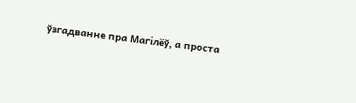ўзгадванне пра Магілёў, а проста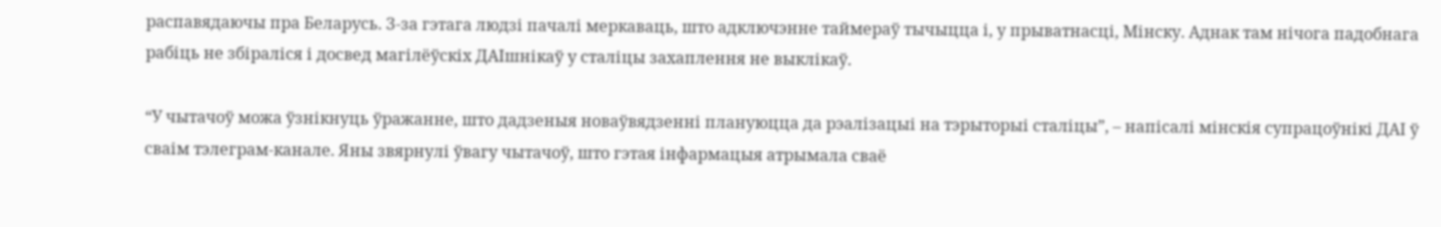распавядаючы пра Беларусь. З-за гэтага людзі пачалі меркаваць, што адключэнне таймераў тычыцца і, у прыватнасці, Мінску. Аднак там нічога падобнага рабіць не збіраліся і досвед магілёўскіх ДАІшнікаў у сталіцы захаплення не выклікаў.

“У чытачоў можа ўзнікнуць ўражанне, што дадзеныя новаўвядзенні плануюцца да рэалізацыі на тэрыторыі сталіцы”, – напісалі мінскія супрацоўнікі ДАІ ў сваім тэлеграм-канале. Яны звярнулі ўвагу чытачоў, што гэтая інфармацыя атрымала сваё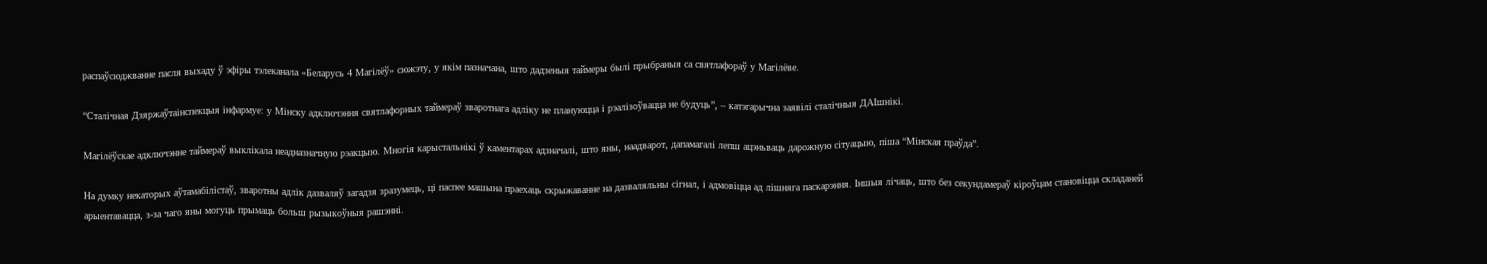распаўсюджванне пасля выхаду ў эфіры тэлеканала «Беларусь 4 Магілёў» сюжэту, у якім пазначана, што дадзеныя таймеры былі прыбраныя са святлафораў у Магілёве.

“Сталічная Дзяржаўтаінспекцыя інфармуе: у Мінску адключэння святлафорных таймераў зваротнага адліку не плануюцца і рэалізоўвацца не будуць”, – катэгарычна заявілі сталічныя ДАІшнікі.

Магілёўскае адключэнне таймераў выклікала неадназначную рэакцыю. Многія карыстальнікі ў каментарах адзначалі, што яны, наадварот, дапамагалі лепш ацэньваць дарожную сітуацыю, піша “Мінская праўда”.

На думку некаторых аўтамабілістаў, зваротны адлік дазваляў загадзя зразумець, ці паспее машына праехаць скрыжаванне на дазваляльны сігнал, і адмовіцца ад лішняга паскарэння. Іншыя лічаць, што без секундамераў кіроўцам становіцца складаней арыентавацца, з-за чаго яны могуць прымаць больш рызыкоўныя рашэнні.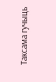Таксама гучыць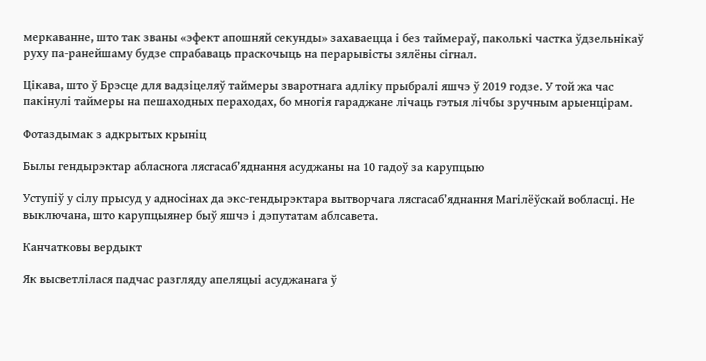меркаванне, што так званы «эфект апошняй секунды» захаваецца і без таймераў, паколькі частка ўдзельнікаў руху па-ранейшаму будзе спрабаваць праскочыць на перарывісты зялёны сігнал.

Цікава, што ў Брэсце для вадзіцеляў таймеры зваротнага адліку прыбралі яшчэ ў 2019 годзе. У той жа час пакінулі таймеры на пешаходных пераходах, бо многія гараджане лічаць гэтыя лічбы зручным арыенцірам.

Фотаздымак з адкрытых крыніц

Былы гендырэктар абласнога лясгасаб’яднання асуджаны на 10 гадоў за карупцыю

Уступіў у сілу прысуд у адносінах да экс-гендырэктара вытворчага лясгасаб’яднання Магілёўскай вобласці. Не выключана, што карупцыянер быў яшчэ і дэпутатам аблсавета.

Канчатковы вердыкт

Як высветлілася падчас разгляду апеляцыі асуджанага ў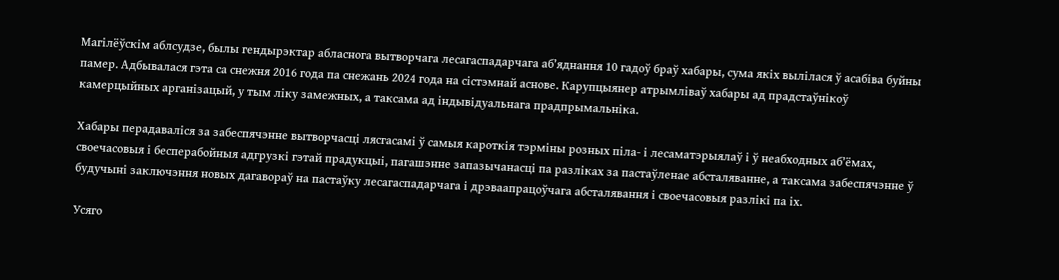Магілёўскім аблсудзе, былы гендырэктар абласнога вытворчага лесагаспадарчага аб’яднання 10 гадоў браў хабары, сума якіх вылілася ў асабіва буйны памер. Адбывалася гэта са снежня 2016 года па снежань 2024 года на сістэмнай аснове. Карупцыянер атрымліваў хабары ад прадстаўнікоў камерцыйных арганізацый, у тым ліку замежных, а таксама ад індывідуальнага прадпрымальніка.

Хабары перадаваліся за забеспячэнне вытворчасці лясгасамі ў самыя кароткія тэрміны розных піла- і лесаматэрыялаў і ў неабходных аб’ёмах, своечасовыя і бесперабойныя адгрузкі гэтай прадукцыі, пагашэнне запазычанасці па разліках за пастаўленае абсталяванне, а таксама забеспячэнне ў будучыні заключэння новых дагавораў на пастаўку лесагаспадарчага і дрэваапрацоўчага абсталявання і своечасовыя разлікі па іх.

Усяго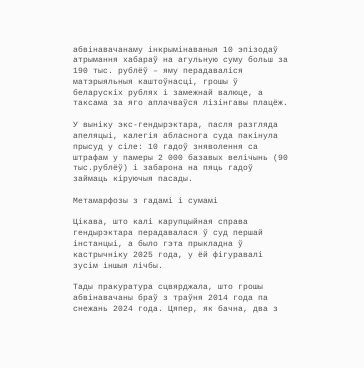абвінавачанаму інкрымінаваныя 10 эпізодаў атрымання хабараў на агульную суму больш за 190 тыс. рублёў – яму перадаваліся матэрыяльныя каштоўнасці, грошы ў беларускіх рублях і замежнай валюце, а таксама за яго аплачваўся лізінгавы плацёж.

У выніку экс-гендырэктара, пасля разгляда апеляцыі, калегія абласнога суда пакінула прысуд у сіле: 10 гадоў зняволення са штрафам у памеры 2 000 базавых велічынь (90 тыс.рублёў) і забарона на пяць гадоў займаць кіруючыя пасады.

Метамарфозы з гадамі і сумамі

Цікава, што калі карупцыйная справа гендырэктара перадавалася ў суд першай інстанцыі, а было гэта прыкладна ў кастрычніку 2025 года, у ёй фігуравалі зусім іншыя лічбы.

Тады пракуратура сцвярджала, што грошы абвінавачаны браў з траўня 2014 года па снежань 2024 года. Цяпер, як бачна, два з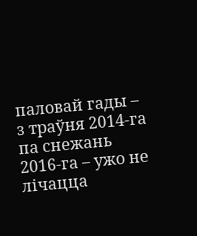паловай гады – з траўня 2014-га па снежань 2016-га – ужо не лічацца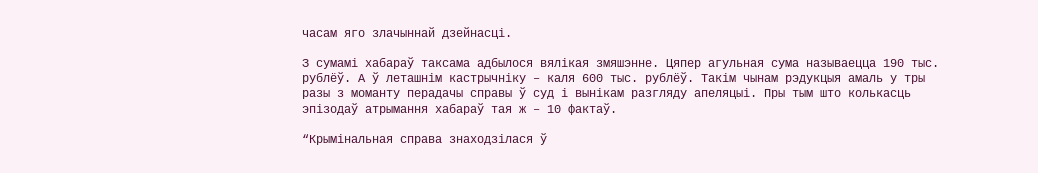часам яго злачыннай дзейнасці.

З сумамі хабараў таксама адбылося вялікая змяшэнне. Цяпер агульная сума называецца 190 тыс. рублёў. А ў леташнім кастрычніку – каля 600 тыс. рублёў. Такім чынам рэдукцыя амаль у тры разы з моманту перадачы справы ў суд і вынікам разгляду апеляцыі. Пры тым што колькасць эпізодаў атрымання хабараў тая ж – 10 фактаў.

“Крымінальная справа знаходзілася ў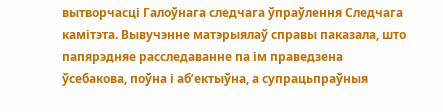вытворчасці Галоўнага следчага ўпраўлення Следчага камітэта. Вывучэнне матэрыялаў справы паказала, што папярэдняе расследаванне па ім праведзена ўсебакова, поўна і аб’ектыўна, а супрацьпраўныя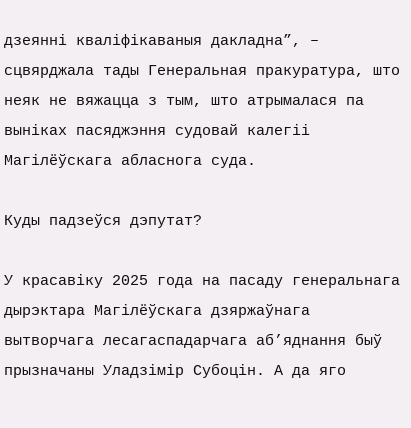дзеянні кваліфікаваныя дакладна”, – сцвярджала тады Генеральная пракуратура, што неяк не вяжацца з тым, што атрымалася па выніках пасяджэння судовай калегіі Магілёўскага абласнога суда.

Куды падзеўся дэпутат?

У красавіку 2025 года на пасаду генеральнага дырэктара Магілёўскага дзяржаўнага вытворчага лесагаспадарчага аб’яднання быў прызначаны Уладзімір Субоцін. А да яго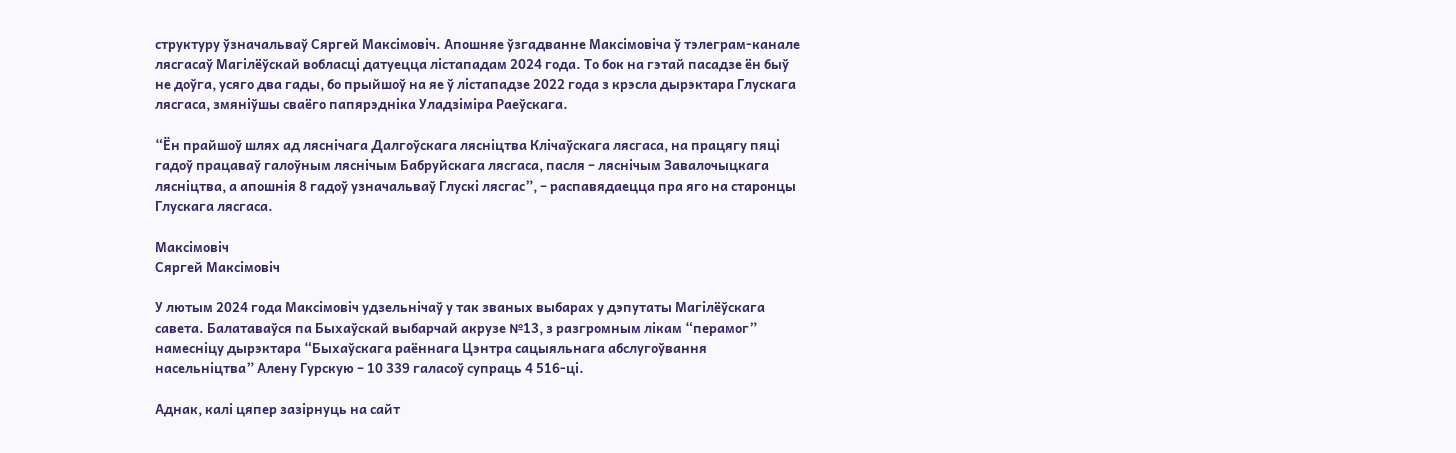структуру ўзначальваў Сяргей Максімовіч. Апошняе ўзгадванне Максімовіча ў тэлеграм-канале лясгасаў Магілёўскай вобласці датуецца лістападам 2024 года. То бок на гэтай пасадзе ён быў не доўга, усяго два гады, бо прыйшоў на яе ў лістападзе 2022 года з крэсла дырэктара Глускага лясгаса, змяніўшы сваёго папярэдніка Уладзіміра Раеўскага.

“Ён прайшоў шлях ад ляснічага Далгоўскага лясніцтва Клічаўскага лясгаса, на працягу пяці гадоў працаваў галоўным ляснічым Бабруйскага лясгаса, пасля – ляснічым Завалочыцкага лясніцтва, а апошнія 8 гадоў узначальваў Глускі лясгас”, – распавядаецца пра яго на старонцы Глускага лясгаса.

Максімовіч
Сяргей Максімовіч

У лютым 2024 года Максімовіч удзельнічаў у так званых выбарах у дэпутаты Магілёўскага савета. Балатаваўся па Быхаўскай выбарчай акрузе №13, з разгромным лікам “перамог” намесніцу дырэктара “Быхаўскага раённага Цэнтра сацыяльнага абслугоўвання насельніцтва” Алену Гурскую – 10 339 галасоў супраць 4 516-ці.

Аднак, калі цяпер зазірнуць на сайт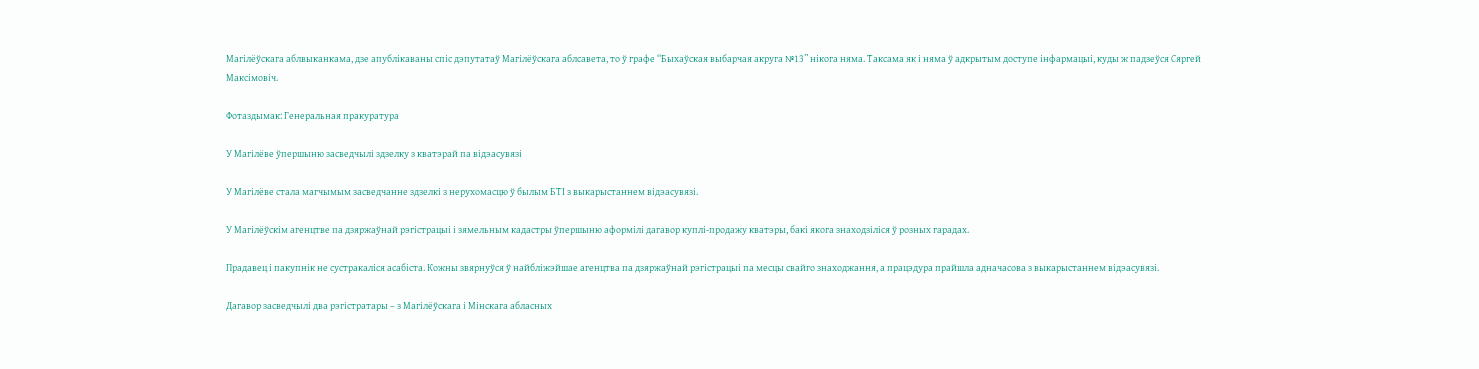Магілёўскага аблвыканкама, дзе апублікаваны спіс дэпутатаў Магілёўскага аблсавета, то ў графе “Быхаўская выбарчая акруга №13” нікога няма. Таксама як і няма ў адкрытым доступе інфармацыі, куды ж падзеўся Сяргей Максімовіч.

Фотаздымак: Генеральная пракуратура

У Магілёве ўпершыню засведчылі здзелку з кватэрай па відэасувязі

У Магілёве стала магчымым засведчанне здзелкі з нерухомасцю ў былым БТІ з выкарыстаннем відэасувязі.

У Магілёўскім агенцтве па дзяржаўнай рэгістрацыі і зямельным кадастры ўпершыню аформілі дагавор куплі-продажу кватэры, бакі якога знаходзіліся ў розных гарадах.

Прадавец і пакупнік не сустракаліся асабіста. Кожны звярнуўся ў найбліжэйшае агенцтва па дзяржаўнай рэгістрацыі па месцы свайго знаходжання, а працэдура прайшла адначасова з выкарыстаннем відэасувязі.

Дагавор засведчылі два рэгістратары – з Магілёўскага і Мінскага абласных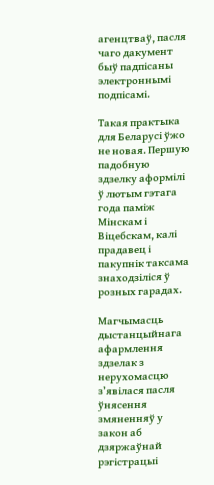агенцтваў, пасля чаго дакумент быў падпісаны электроннымі подпісамі.

Такая практыка для Беларусі ўжо не новая. Першую падобную здзелку аформілі ў лютым гэтага года паміж Мінскам і Віцебскам, калі прадавец і пакупнік таксама знаходзіліся ў розных гарадах.

Магчымасць дыстанцыйнага афармлення здзелак з нерухомасцю з’явілася пасля ўнясення змяненняў у закон аб дзяржаўнай рэгістрацыі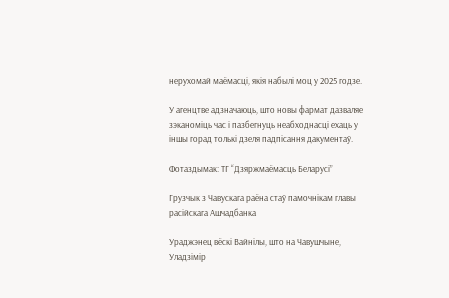нерухомай маёмасці, якія набылі моц у 2025 годзе.

У агенцтве адзначаюць, што новы фармат дазваляе зэканоміць час і пазбегнуць неабходнасці ехаць у іншы горад толькі дзеля падпісання дакументаў.

Фотаздымак: ТГ “Дзяржмаёмасць Беларусі”

Грузчык з Чавускага раёна стаў памочнікам главы расійскага Ашчадбанка

Ураджэнец вёскі Вайнілы, што на Чавушчыне, Уладзімір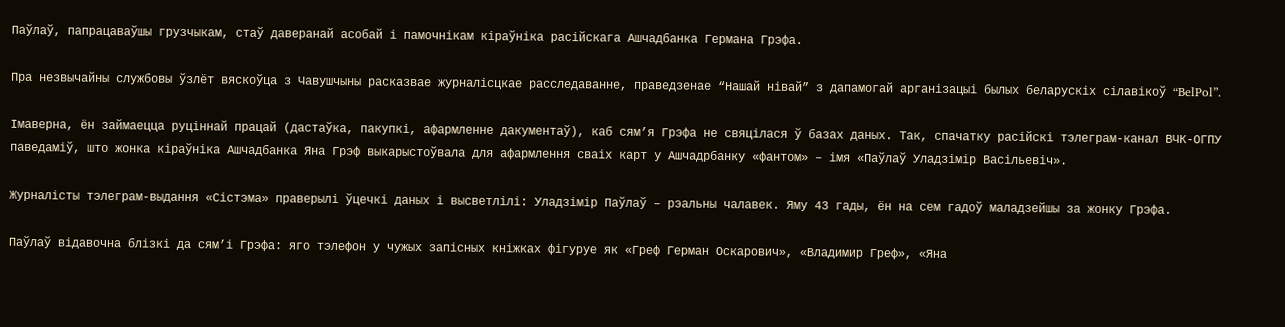Паўлаў, папрацаваўшы грузчыкам, стаў даверанай асобай і памочнікам кіраўніка расійскага Ашчадбанка Германа Грэфа.

Пра незвычайны службовы ўзлёт вяскоўца з Чавушчыны расказвае журналісцкае расследаванне, праведзенае “Нашай нівай” з дапамогай арганізацыі былых беларускіх сілавікоў “BelPol”.

Імаверна, ён займаецца руціннай працай (дастаўка, пакупкі, афармленне дакументаў), каб сям’я Грэфа не свяцілася ў базах даных. Так, спачатку расійскі тэлеграм-канал ВЧК-ОГПУ паведаміў, што жонка кіраўніка Ашчадбанка Яна Грэф выкарыстоўвала для афармлення сваіх карт у Ашчадрбанку «фантом» – імя «Паўлаў Уладзімір Васільевіч».

Журналісты тэлеграм-выдання «Сістэма» праверылі ўцечкі даных і высветлілі: Уладзімір Паўлаў – рэальны чалавек. Яму 43 гады, ён на сем гадоў маладзейшы за жонку Грэфа.

Паўлаў відавочна блізкі да сям’і Грэфа: яго тэлефон у чужых запісных кніжках фігуруе як «Греф Герман Оскарович», «Владимир Греф», «Яна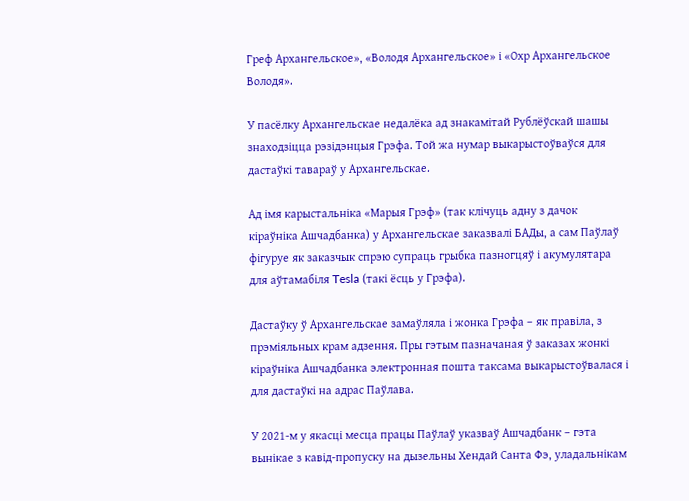Греф Архангельское», «Володя Архангельское» і «Охр Архангельское Володя».

У пасёлку Архангельскае недалёка ад знакамітай Рублёўскай шашы знаходзіцца рэзідэнцыя Грэфа. Той жа нумар выкарыстоўваўся для дастаўкі тавараў у Архангельскае.

Ад імя карыстальніка «Марыя Грэф» (так клічуць адну з дачок кіраўніка Ашчадбанка) у Архангельскае заказвалі БАДы, а сам Паўлаў фігуруе як заказчык спрэю супраць грыбка пазногцяў і акумулятара для аўтамабіля Tesla (такі ёсць у Грэфа).

Дастаўку ў Архангельскае замаўляла і жонка Грэфа – як правіла, з прэміяльных крам адзення. Пры гэтым пазначаная ў заказах жонкі кіраўніка Ашчадбанка электронная пошта таксама выкарыстоўвалася і для дастаўкі на адрас Паўлава.

У 2021‑м у якасці месца працы Паўлаў указваў Ашчадбанк – гэта вынікае з кавід-пропуску на дызельны Хендай Санта Фэ, уладальнікам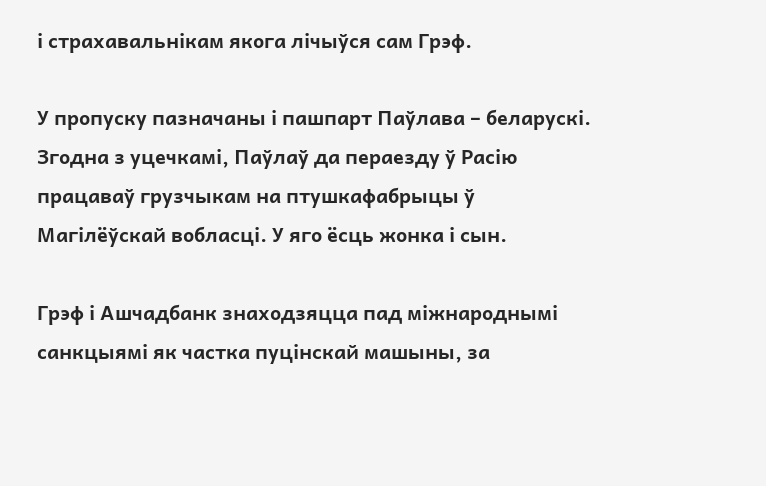і страхавальнікам якога лічыўся сам Грэф.

У пропуску пазначаны і пашпарт Паўлава – беларускі. Згодна з уцечкамі, Паўлаў да пераезду ў Расію працаваў грузчыкам на птушкафабрыцы ў Магілёўскай вобласці. У яго ёсць жонка і сын.

Грэф і Ашчадбанк знаходзяцца пад міжнароднымі санкцыямі як частка пуцінскай машыны, за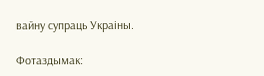вайну супраць Украіны.

Фотаздымак: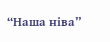“Наша ніва”